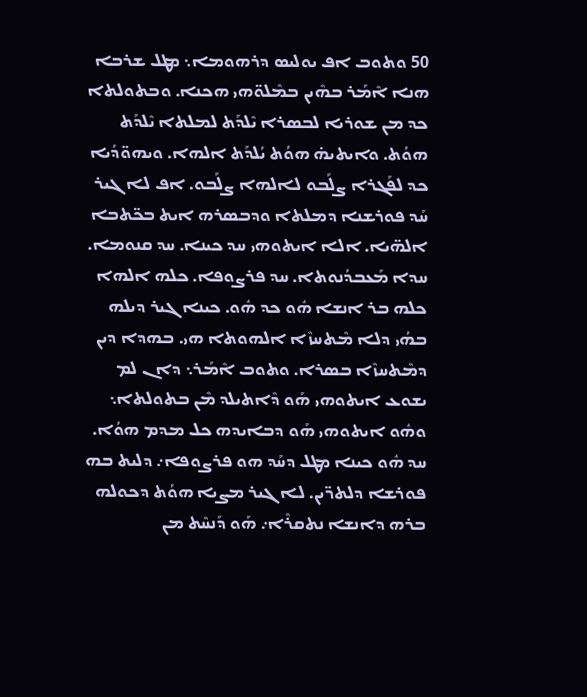50 ܘܬܘܒ ܐܦ ܝܘܠܝܣ ܕܪܗܘܡܐ܆ ܡܛܠ ܫܪܒܐ ܗܢܐ ܐܶܡܰܪ ܒܗܶܝܢ ܒܡܶܠܘ̈ܗܝ ܗܟܢܐ. ܘܒܬܘܠܬܐ ܟܕ ܡܢ ܫܘܪܝܐ ܠܒܣܪܐ ܝܶܠܕܰܬ ܠܡܠܬܐ ܝܶܠܕܰܬ ܗܘܳܬ. ܘܐܝܬܝܗ̇ ܗܘܳܬ ܝܳܠܕܰܬ ܐܠܗܐ. ܘܝܗܘ̈ܕܳܝܐ ܟܕ ܠܦܰܓܪܐ ܨܠܰܒܘ ܠܐܠܗܐ ܨܠܰܒܘ. ܐܦ ܠܐ ܓܝܪ ܚܰܕ ܦܘܪܫܢܐ ܕܡܠܬܐ ܘܕܒܣܪܗ ܐܝܬ ܒܟ̈ܬܒܐ ܐܠܗ̈ܝܐ. ܐܠܐ ܐܝܬܘܗܝ ܚܕ ܟܝܢܐ. ܚܕ ܩܢܘܡܐ. ܚܕܐ ܡܰܥܒܕܳܢܘܬܐ. ܚܕ ܦܪܨܘܦܐ. ܟܠܗ ܐܠܗܐ ܟܠܗ ܒܪ ܐܢܫܐ ܗܽܘ ܟܕ ܗܽܘ. ܟܝܢܐ ܓܝܪ ܕܝܠܗ ܒܗܳܝ ܕܠܐ ܡܶܬܚܙܶܐ ܐܠܗܘܬܐ ܗܝ. ܒܗܕܐ ܕܝܢ ܕܡܶܬܚܙܶܐ ܒܣܪܐ. ܘܬܘܒ ܐܶܡܰܪ܆ ܕܐܢ ܠܡ ܝܫܘܥ ܐܝܬܘܗܝ ܗܰܘ ܕܶܐܬܝܠܕ ܡܶܢ ܒܬܘܠܬܐ܆ ܘܗܽܘ ܐܝܬܘܗܝ ܗܰܘ ܕܒܐܝܕܗ ܟܠ ܡܕܡ ܗܘܳܐ. ܚܕ ܗܽܘ ܟܝܢܐ ܡܛܠ ܕܚܰܕ ܗܘ ܦܪܨܘܦܐ܇ ܕܠܝܬ ܒܗ ܦܘܪܫܐ ܕܠܬܖ̈ܝܢ. ܠܐ ܓܝܪ ܡܨܝܐ ܗܘܳܬ ܕܟܘܠܗ ܒܪܗ ܕܐܢܫܐ ܢܬܩܪܶܐ܇ ܗܰܘ ܕܰܢܚܶܬ ܡܢ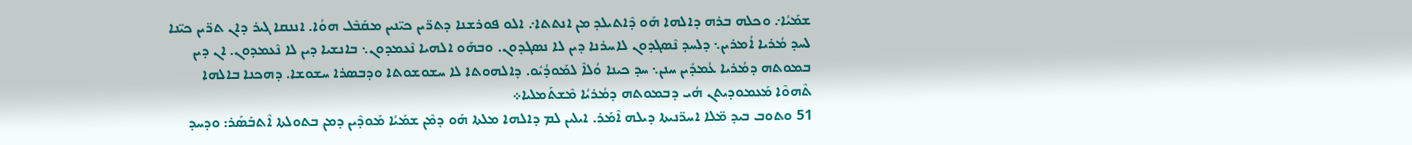ܫܡܰܝܳܐ܇ ܘܟܠܗ ܒܪܗ ܕܐܠܗܐ ܗܰܘ ܕܶܐܬܝܠܕ ܡܢ ܐܢܬܬܐ܇ ܐܠܘ ܦܘܪܫܢܐ ܕܬܖ̈ܝܢ ܟܝ̈ܢܝܢ ܡܩܰܒܶܠ ܗܘܳܐ. ܐܢܢܩܐ ܓܝܪ ܕܐܢ ܬܖ̈ܝܢ ܟܝ̈ܢܐ ܠܚܕ ܡܳܪܝܐ ܐܳܡܪܝܢ܆ ܕܠܚܕ ܢܶܣܓܕܘܢ ܠܐܚܪܢܐ ܕܝܢ ܠܐ ܢܣܓܕܘܢ. ܘܒܗܰܘ ܐܠܗܝܐ ܢܶܥܡܕܘܢ܆ ܒܐܢܫܝܐ ܕܝܢ ܠܐ ܢܶܥܡܕܘܢ. ܐܢ ܕܝܢ ܒܡܘܬܗ ܕܡܳܪܝܐ ܥܳܡܕܺܝܢ ܚܢܢ܆ ܚܕ ܟܝܢܐ ܘܳܠܐܶ ܠܡܰܘܕܳܝܽܘ. ܕܐܠܗܘܬܐ ܠܐ ܚܫܘܫܘܬܐ ܘܕܒܣܪܐ ܚܫܘܫܐ. ܕܗܟܢܐ ܒܐܠܗܐ ܬܶܗܘܶܐ ܡܰܥܡܘܕܝܬܢ ܗܳܝ ܕܒܡܘܬܗ ܕܡܳܪܝܳܐ ܡܶܫܬܰܡܠܝܐ܀
51 ܘܬܘܒ ܒܝܕ ܡ̈ܠܐ ܐܚܖ̈ܢܝܬܐ ܕܝܠܗ ܐܶܡܰܪ. ܐܝܠܝܢ ܠܡ ܕܐܠܗܐ ܡܠܬܐ ܗܰܘ ܕܡܶܢ ܫܡܰܝܳܐ ܡܰܘܕܶܝܢ ܕܡܢ ܒܬܘܠܬܐ ܐܶܬܒܰܣܰܪ: ܘܕܚܕ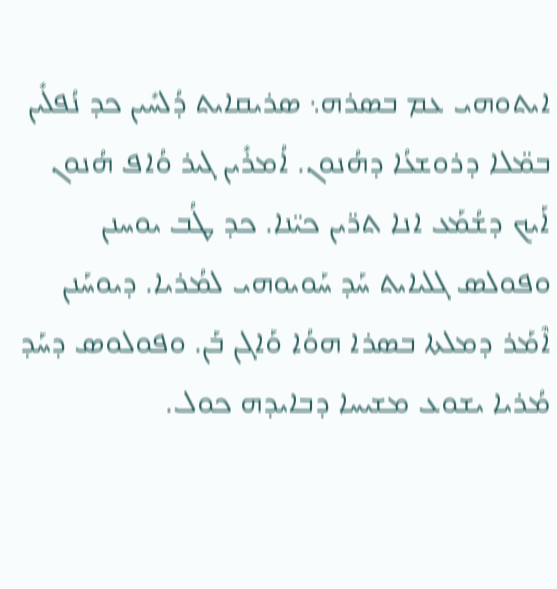ܐܝܬܘܗܝ ܥܡ ܒܣܪܗ܆ ܣܪܝܩܐܝܬ ܕܳܠܚܺܝܢ ܟܕ ܢܳܦܠܺܝܢ ܒܡ̈ܠܐ ܕܪܘܫܥܳܐ ܕܗܳܢܘܢ. ܐܳܡܪܺܝܢ ܓܝܪ ܘܳܐܦ ܗܳܢܘܢ ܐܰܝܟ ܕܫܳܡܰܥ ܐܢܐ ܬܖ̈ܝܢ ܟܝ̈ܢܐ. ܟܕ ܛܳܒ ܝܘܚܢܢ ܘܦܘܠܣ ܓܠܝܐܝܬ ܚܰܕ ܚܰܘܝܘܗܝ ܠܡܳܪܝܐ. ܕܝܘܚܰܢܢ ܐܶܡܰܪ ܕܡܠܬܐ ܒܣܪܐ ܗܘܳܐ ܘܰܐܓܢ ܒܰܢ. ܘܦܘܠܘܣ ܕܚܰܕ ܡܳܪܝܐ ܝܫܘܥ ܡܫܝܚܐ ܕܒܐܝܕܗ ܟܘܠ.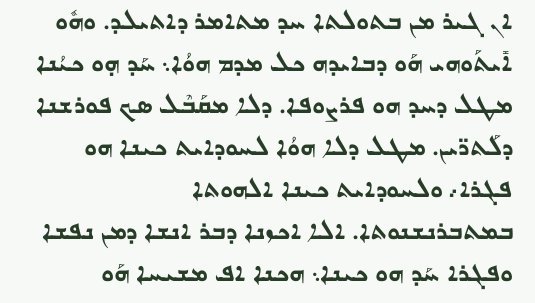ܐܢ ܓܝܪ ܡܢ ܒܬܘܠܬܐ ܚܕ ܡܬܐܡܪ ܕܐܬܝܠܕ. ܘܗܽܘ ܐܺܝܬܰܘܗܝ ܗܰܘ ܕܒܐܝܕܗ ܟܠ ܡܕܡ ܗܘܳܐ܆ ܚܰܕ ܗ̣ܘ ܟܝܳܢܐ ܡܛܠ ܕܚܕ ܗܘ ܦܪܨܘܦܐ. ܕܠܐ ܡܩܰܒܶܠ ܣܟ ܦܘܪܫܢܐ ܕܠܰܬܖ̈ܝܢ. ܡܛܠ ܕܠܐ ܗܘܳܐ ܠܚܘܕܐܝܬ ܟܝܢܐ ܗܘ ܦܓܪܐ܇ ܘܠܚܘܕܐܝܬ ܟܝܢܐ ܐܠܗܘܬܐ ܒܡܬܒܪܢܫܢܘܬܐ. ܐܠܐ ܐܟܙܢܐ ܕܒܪ ܐܢܫܐ ܕܡܢ ܢܦܫܐ ܘܦܓܪܐ ܚܰܕ ܗܘ ܟܝܢܐ܆ ܗܟܢܐ ܐܦ ܡܫܝܚܐ ܗܰܘ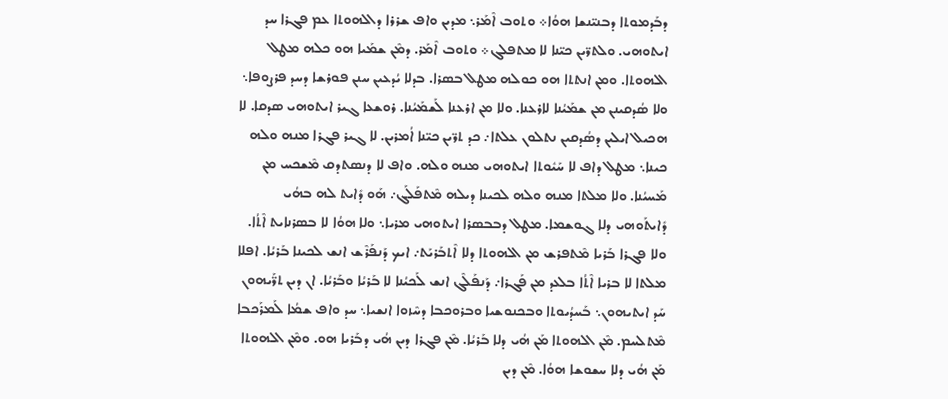ܕܒܰܕܡܘܬܐ ܕܒܢܝ̈ܢܫܐ ܗܘܳܐ܀ ܘܬܘܒ ܐܶܡܰܪ܆ ܡܕܝܢ ܘܐܦ ܫܪܪܐ ܕܐܠܗܘܬܐ ܥܡ ܦܓܪܐ ܚܕ ܐܝܬܘܗܝ. ܘܠܬܖ̈ܝܢ ܟܝ̈ܢܐ ܠܐ ܡܬܦܠܓ܀ ܘܬܘܒ ܐܶܡܰܪ. ܕܡܶܢ ܫܡܰܝܐ ܗܘ ܟܠܗ ܡܛܠ ܐܠܗܘܬܐ. ܘܡܢ ܐܢܬܬܐ ܗܘ ܟܘܠܗ ܡܛܠ ܒܣܪܐ. ܒܕܠܐ ܝܳܕܥܝܢ ܚܢܢ ܦܘܪܫܐ ܕܚܕ ܦܪܨܘܦܐ܆ ܘܠܐ ܣܳܕܩܝܢܢ ܡܢ ܫܡܰܝܳܢܐ ܠܐܪܥܢܐ. ܘܠܐ ܡܢ ܐܪܥܢܐ ܠܰܫܡܰܝܳܢܐ. ܪܘܫܥܐ ܓܝܪ ܐܝܬܘܗܝ ܣܕܩܐ. ܠܐ ܗܟܝܠ ܐܝܠܝܢ ܕܣܳܕܩܝܢ ܢܬܠܘܢ ܥܠܬܐ܇ ܟܕ ܬܖ̈ܝܢ ܟܝ̈ܢܐ ܐܳܡܪܝܢ. ܠܐ ܓܝܪ ܦܓܪܐ ܡܢܗ ܘܠܗ ܟܝܢܐ܆ ܡܛܠ ܕܐܦ ܠܐ ܚܰܝܽܘܬܐ ܐܝܬܘܗܝ ܡܢܗ ܘܠܗ. ܘܐܦ ܠܐ ܕܢܣܬܕܩ ܡܶܫܟܚ ܡܢ ܡܰܚܝܳܢܐ. ܘܠܐ ܡܠܬܐ ܡܢܗ ܘܠܗ ܠܟܝܢܐ ܕܝܠܗ ܡܶܬܦܰܠܰܓ܇ ܗܰܘ ܕܺܐܝܬ ܠܗ ܒܗܳܝ ܕܺܐܝܬܰܘܗܝ ܕܠܐ ܓܘܫܡܐ. ܡܛܠ ܕܒܒܣܪܐ ܐܝܬܘܗܝ ܡܪܝܐ܆ ܘܠܐ ܗܘܳܐ ܠܐ ܒܣܪܢܐܝܬ ܐܶܬܳܐ. ܘܠܐ ܦܓܪܐ ܒܰܪܝܐ ܡܶܬܦܪܫ ܡܢ ܐܠܗܘܬܐ ܕܠܐ ܐܶܬܒܰܪܝܰܬ܇ ܐܝܟ ܕܰܢܦܰܪܶܫ ܐܢܫ ܠܟܝܢܐ ܒܰܪܝܳܐ. ܐܦܠܐ ܡܠܬܐ ܠܐ ܒܪܝܐ ܐܶܬܳܐ ܒܠܥܕ ܡܢ ܦܰܓܪܐ܇ ܕܰܢܦܰܠܶܓ ܐܢܫ ܠܰܟܝܳܢܐ ܠܐ ܒܰܪܝܳܐ ܘܒܰܪܝܳܐ. ܐܢ ܕܝܢ ܬܖ̈ܰܝܗܘܢ ܚܰܕ ܐܝܬܝܗܘܢ܆ ܒܰܚܕܳܝܘܬܐ ܘܒܟܢܘܫܝܐ ܘܒܪܘܟܒܐ ܕܚܶܙܘܐ ܐܢܫܝܐ܆ ܚܕ ܘܐܦ ܫܡܳܐ ܠܰܡܪܰܟܒܐ ܡܶܬܠܚܡ. ܡܶܢ ܐܠܗܘܬܐ ܡܰܢ ܗܳܝ ܕܠܐ ܒܰܪܝܳܐ. ܡܶܢ ܦܓܪܐ ܕܝܢ ܗܳܝ ܕܒܰܪܝܐ ܗܘ. ܘܡܶܢ ܐܠܗܘܬܐ ܡܰܢ ܗܳܝ ܕܠܐ ܚܫܘܫܐ ܗܘܳܐ. ܡܶܢ ܕܝܢ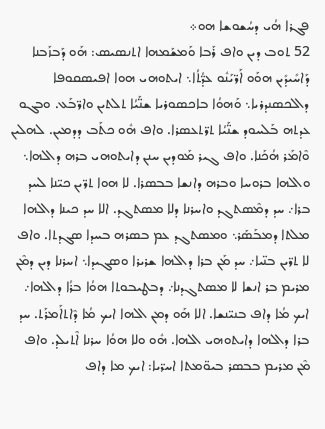ܦܓܪܐ ܗܳܝ ܕܚܳܫܘܫܐ ܗܘ܀
52 ܬܘܒ ܕܝܢ ܘܐܦ ܪܰܒܐ ܘܰܡܫܰܡܗܐ ܐܬܢܣܝܣ: ܗܰܘ ܕܰܒܙܰܒܢܐ ܕܰܐܚܺܝܕܺܝܢ ܗܘܰܘ ܐܰܖ̈ܝܰܢܽܘ ܥܕ̈ܳܬܳܐ܆ ܐܝܬܘܗܝ ܗܘܐ ܐܦܝܣܩܘܦܐ ܕܐܠܟܣܢܕܪܝܐ܆ ܘܰܗܘܳܐ ܒܐܟܣܘܪܝܐ ܫܢ̈ܰܝܳܐ ܬܠܬܝܢ ܘܐܖ̈ܒܰܥ. ܘܒܓܘ ܥܕܬܗ ܒܰܠܚܘܕ ܫܢ̈ܰܝܳܐ ܬܖ̈ܬܥܣܪܐ. ܘܐܦ ܗܽܘ ܟܬܰܒ ܕܕܡܝܢ. ܠܗܠܝܢ ܘܶܐܡܰܪ ܗܳܟܰܢܐ. ܘܐܦ ܓܝܪ ܡܰܘܕܝܢ ܚܢܢ ܕܐܝܬܘܗܝ ܒܪܗ ܕܐܠܗܐ܆ ܘܐܠܗܐ ܒܪܘܚܐ ܘܒܪܗ ܕܐܢܫܐ ܒܒܣܪܐ. ܠܐ ܗܘܐ ܬܖ̈ܝܢ ܟܝ̈ܢܐ ܠܚܕ ܒܪܐ܇ ܚܕ ܕܡܶܣܬܓܕ ܘܐܚܪܢܐ ܕܠܐ ܡܣܬܓܕ. ܐܠܐ ܚܕ ܟܝܢܐ ܕܐܠܗܐ ܡܠܬܐ ܕܡܒܰܣܰܪ܆ ܘܡܣܬܓܕ ܥܡ ܒܣܪܗ ܒܚܕܐ ܣܓܕܬܐ. ܘܐܦ ܠܐ ܬܖ̈ܝܢ ܒܢ̈ܝܐ܇ ܚܕ ܡܰܢ ܒܪܐ ܕܐܠܗܐ ܫܪܝܪܐ ܘܣܓܝܕܐ܆ ܐܚܪܢܐ ܕܝܢ ܕܡܶܢ ܡܪܝܡ ܒܪ ܐܢܫܐ ܠܐ ܡܣܬܓܕܢܐ܇ ܕܒܛܝܒܘܬܐ ܗܘܳܐ ܒܪܳܐ ܕܐܠܗܐ܇ ܐܝܟ ܡܳܐ ܕܐܦ ܒܢܝ̈ܢܫܐ. ܐܠܐ ܗܰܘ ܕܡܢ ܐܠܗܐ ܐܝܟ ܡܳܐ ܕܶܐܬܐܰܡܪܰܬ. ܚܕ ܒܪܐ ܕܐܠܗܐ ܕܐܝܬܘܗܝ ܐܠܗܐ. ܗܽܘ ܘܠܐ ܗܘܳܐ ܚܪܢܐ ܐܶܬܝܠܕ. ܘܐܦ ܡܶܢ ܡܪܝܡ ܒܒܣܪ ܒܝܘ̈ܡܬܐ ܐܚܖ̈ܝܐ: ܐܝܟ ܡܐ ܕܐܦ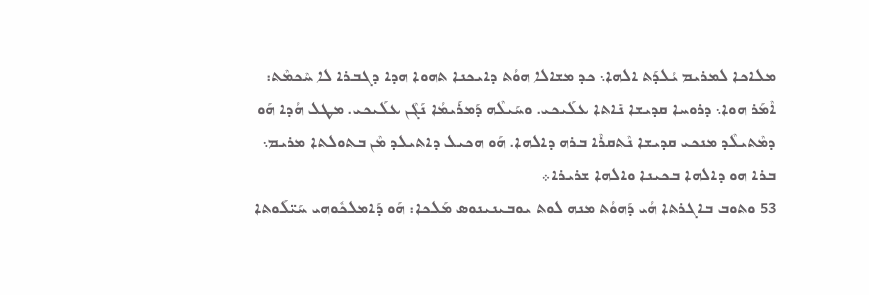ܡܠܐܟܐ ܠܡܪܝܡ ܝܳܠܕܰܬ ܐܠܗܐ܆ ܟܕ ܡܫܐܠܐ ܗܘܳܬ ܕܐܝܟܢܐ ܬܗܘܐ ܗܕܐ ܕܓܒܪܐ ܠܐ ܚܶܟܡܶܬ: ܐܶܡܰܪ ܗܘܐ܆ ܕܪܘܚܐ ܩܕܝܫܐ ܢܺܐܬܐ ܥܠܰܝܟܝ. ܘܚܰܝܠܶܗ ܕܰܡܪܰܝܡܳܐ ܢܰܓܶܢ ܥܠܰܝܟܝ. ܡܛܠ ܗܳܕܐ ܗܰܘ ܕܡܶܬܝܠܶܕ ܡܢܟܝ ܩܕܝܫܐ ܢܶܬܩܪܶܐ ܒܪܗ ܕܐܠܗܐ. ܗܰܘ ܗܟܝܠ ܕܐܬܝܠܕ ܡܶܢ ܒܬܘܠܬܐ ܡܪܝܡ܆ ܒܪܐ ܗܘ ܕܐܠܗܐ ܒܟܝܢܐ ܘܐܠܗܐ ܫܪܝܪܐ܀
53 ܘܬܘܒ ܒܐܓܪܬܐ ܗܳܝ ܕܰܗܘܳܬ ܡܢܗ ܠܘܬ ܝܘܒܝܢܝܢܘܣ ܡܰܠܟܐ: ܗܰܘ ܕܰܐܡܠܟܽܘܗܝ ܚܰܝ̈ܠܰܘܬܐ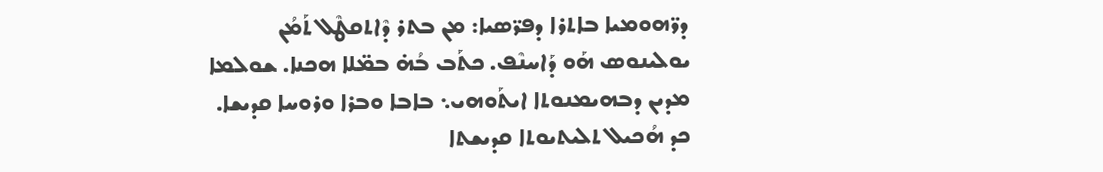ܕܖ̈ܗܘܡܝܐ ܒܐܬܪܐ ܕܦܖ̈ܣܝܐ: ܡܢ ܒܬܪ ܕܶܐܬܩܛܶܠ ܬܰܡܳܢ ܝܘܠܝܢܘܣ ܗܰܘ ܕܰܐܚܢܶܦ. ܟܬܰܒ ܒܳܗ̇ ܒܡ̈ܠܐ ܗܟܢܐ. ܫܘܠܡܐ ܡܕܝܢ ܕܒܗܝܡܢܘܬܐ ܐܝܬܰܘܗܝ܆ ܒܐܒܐ ܘܒܪܐ ܘܪܘܚܐ ܩܕܝܫܐ. ܟܕ ܗܳܟܝܠ ܬܠܝܬܝܘܬܐ ܩܕܝܫܬܐ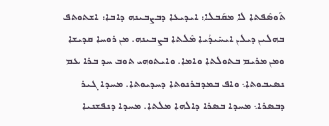ܬܰܘܣܶܦܬܐ ܠܐ ܡܩܰܒܠܐ: ܐܝܕܝܥܐ ܕܒܨܒܝܢܗ ܕܐܒܐ: ܐܫܬܘܬܦ ܒܗܠܝܢ ܕܝܠܢ ܐܝܚܺܝܕܳܝܐ ܡܶܠܬܐ ܒܨܒܝܢܗ. ܡܢ ܪܘܚܐ ܩܕܝܫܐ ܘܡܢ ܡܪܝܡ ܒܬܘܠܬܐ ܘܐܡܐ. ܘܐܝܬܘܗܝ ܬܘܒ ܚܕ ܒܪܐ ܥܡ ܢܣܝܒܘܬܐ܆ ܘܐܦ ܒܡܕܒܪܢܘܬܐ ܕܚܕܝܘܬܐ. ܡܚܕܐ ܓܝܪ ܕܒܣܪܐ܆ ܡܚܕܐ ܒܣܪܐ ܕܐܠܗܐ ܡܠܬܐ. ܡܚܕܐ ܕܢܦܫܢܝܐ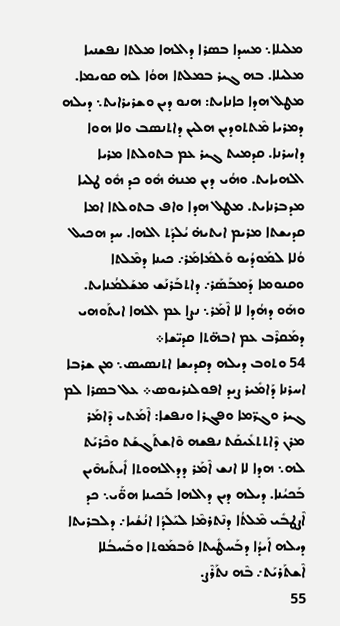ܡܠܝܠܐ܆ ܡܚܕܐ ܒܣܪܐ ܕܐܠܗܐ ܡܠܬܐ ܢܦܫܢܝܐ ܡܠܝܠܐ. ܒܗ ܓܝܪ ܒܡܠܬܐ ܗܘܳܐ ܠܗ ܩܘܝܡܐ. ܡܛܠ ܗܕܐ ܟܐܢܐܝܬ: ܗܢܘ ܕܝܢ ܘܫܪܝܪܐܝܬ܆ ܕܝܠܗ ܕܡܪܝܐ ܡܶܬܬܘܕܝܢ ܗܠܝܢ ܕܐܬܢܣܒ ܘܠܐ ܗܘܐ ܕܐܚܪܢܐ. ܩܕܡܝܬ ܓܝܪ ܥܡ ܒܬܘܠܬܐ ܡܪܝܐ ܐܠܗܝܐܝܬ. ܘܗܳܝ ܕܝܢ ܡܢܗ̇ ܗܽܘ ܟܕ ܗܽܘ ܛܠܝܐ ܡܕܒܪܢܐܝܬ. ܡܛܠ ܗܕܐ ܘܐܦ ܒܬܘܠܬܐ ܐܡܐ ܩܕܝܫܬܐ ܡܪܝܡ ܐܝܬܝܗ̇ ܝܳܠܕܰܬ ܐܠܗܐ. ܚܕ ܗܟܝܠ ܘܳܠܐ ܠܡܰܘܕܳܝܘ ܘܰܠܡܺܐܡܰܪ܇ ܟܝܢܐ ܕܡܶܠܬܐ ܘܩܢܘܡܐ ܕܰܡܒܰܣܰܪ܇ ܕܐܬܒܰܪܢܰܫ ܡܫܰܠܡܳܢܐܝܬ. ܘܗܰܘ ܕܗܳܕܐ ܠܐ ܐܶܡܰܪ܆ ܢܨܐ ܥܡ ܐܠܗܐ ܐܝܬܰܘܗܝ ܕܡܰܩܪܶܒ ܥܡ ܐܒܗ̈ܬܐ ܩܕܝ̈ܫܐ܀
54 ܘܬܘܒ ܕܝܠܗ ܕܩܕܝܫܐ ܐܬܢܣܝܣ܆ ܡܢ ܫܪܒܐ ܐܚܪܢܐ ܕܰܐܡܺܝܪ ܨܝܕ ܐܦܘܠܢܪܝܘܣ܀ ܥܠ ܒܣܪܐ ܠܡ ܓܝܪ ܘܓܖ̈ܡܐ ܘܦܓܪܐ ܘܢܦܫܐ: ܐܶܡܰܬܝ ܕܶܐܡܰܪ ܡܪܢ ܕܶܐܬܬܥܺܝܩܰܬ ܢܦܫܗ ܘܶܐܫܬܰܓܫܰܬ ܘܟܶܪܝܰܬ ܠܗ܆ ܗܕܐ ܠܐ ܐܢܫ ܐܶܡܰܪ ܕܕܐܠܗܘܬܐ ܐܺܝܬܰܝܗܶܝܢ ܒܰܟܝܳܢܐ. ܕܝܠܗ ܕܝܢ ܕܐܠܗܐ ܒܰܟܝܢܐ ܗܘ̈ܰܝ܆ ܟܕ ܐܶܨܛܒܺܝ ܡܶܠܬܳܐ ܕܢܶܬܪܡܶܐ ܠܝܰܠܕܳܐ ܐܢܳܫܳܝܐ܇ ܕܠܒܪܝܬܐ ܕܝܠܗ ܐܰܝܕܳܐ ܕܒܰܚܛܺܝܬܐ ܘܰܒܡܰܘܬܐ ܘܒܰܚܒܳܠܐ ܐܶܫܬܰܪܝܰܬ܇ ܒܶܗ ܢܬܰܪܶܨ.
55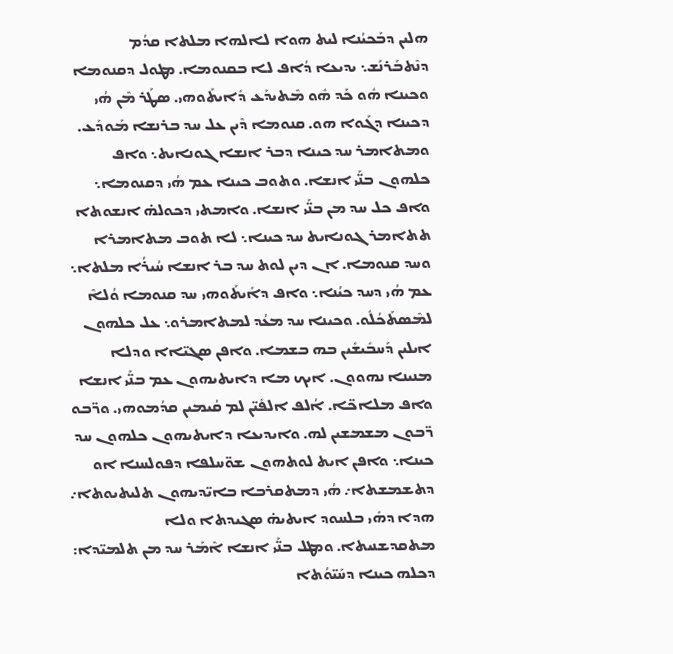ܗܠܝܢ ܕܒܰܟܝܳܢܐ ܠܝܬ ܗܘܐ ܠܐܠܗܐ ܡܠܬܐ ܩܕܳܡ ܕܢܶܬܒܰܪܢܰܫ܆ ܝܕܝܥܐ ܕܳܐܦ ܠܐ ܒܩܢܘܡܐ. ܡܛܘܠ ܕܩܢܘܡܐ ܘܟܝܢܐ ܗܽܘ ܟܰܕ ܗܽܘ ܡܶܬܝܕܰܥ ܕܺܐܝܬܰܘܗܝ. ܣܛܰܪ ܡܶܢ ܗܳܝ ܕܟܝܢܐ ܕܓܰܘܐ ܗܘ. ܩܢܘܡܐ ܕܶܝܢ ܥܠ ܚܕ ܒܪܢܫܐ ܡܰܘܕܰܥ. ܘܡܬܐܡܪ ܚܕ ܟܝܢܐ ܕܒܪ ܐܢܫܐ ܓܘܢܐܝܬ܆ ܘܐܦ ܟܠܗܘܢ ܒܢ̈ܰܝ ܐܢܫܐ. ܘܬܘܒ ܟܝܢܐ ܥܡ ܗܳܝ ܕܩܢܘܡܐ܆ ܘܐܦ ܟܠ ܚܕ ܡܢ ܒܢ̈ܰܝ ܐܢܫܐ. ܘܐܡܬܝ ܕܟܘܠܗ̇ ܐܢܫܘܬܐ ܬܬܐܡܪ ܓܘܢܐܝܬ ܚܕ ܟܝܢܐ܆ ܠܐ ܬܘܒ ܡܬܐܡܪܐ ܘܚܕ ܩܢܘܡܐ. ܐܢ ܕܝܢ ܠܘܬ ܚܕ ܒܪ ܐܢܫܐ ܚܳܝܪܳܐ ܡܠܬܐ܆ ܥܡ ܗܳܝ ܕܚܕ ܟܝܳܢܐ܆ ܘܐܦ ܕܐܺܝܬܰܘܗܝ ܚܕ ܩܢܘܡܐ ܘܳܠܐܶ ܠܡܶܣܬܰܟܳܠܽܘ. ܘܟܝܢܐ ܚܕ ܡܥܳܕ ܠܡܬܐܡܪܘ܆ ܥܠ ܟܠܗܘܢ ܐܝܠܝܢ ܕܰܚܒܺܝܫܺܝܢ ܒܗ ܒܫܡܐ. ܘܐܦܢ ܣܓܝ̈ܐܐ ܘܕܠܐ ܡܢܝܢܐ ܢܗܘܘܢ. ܐܝܟ ܡܐ ܕܐܝܬܝܗܘܢ ܥܡ ܒܢ̈ܰܝ ܐܢܫܐ ܘܐܦ ܡܠܐܟ̈ܐ. ܐܳܠܦ ܐܠܦܺܝ̈ܢ ܠܡ ܩܳܝܡܝܢ ܩܕܳܡܘܗܝ. ܘܖ̈ܒܘ ܖ̈ܒܘܢ ܡܫܡܫܝܢ ܠܗ. ܘܐܝܕܝܥܐ ܕܐܝܬܝܗܘܢ ܟܠܗܘܢ ܚܕ ܟܝܢܐ܆ ܘܐܦܢ ܐܝܬ ܠܘܬܗܘܢ ܫܘ̈ܚܠܦܐ ܕܦܘܠܚܢܐ ܐܘ ܕܬܫܡܫܬܐ܇ ܗܳܝ ܕܡܬܩܪܒܐ ܒܐܝ̈ܕܝܗܘܢ ܬܠܝܬܝܘܬܐ܇ ܗܕܐ ܕܗܺܝ ܒܠܚܘܕ ܐܝܬܝܗ̇ ܣܓܝܕܬܐ ܘܠܐ ܡܬܩܕܫܢܝܬܐ. ܘܡܛܠ ܒܢ̈ܰܝ ܐܢܫܐ ܐܶܡܰܪ ܚܕ ܡܢ ܬܠܡܝ̈ܕܐ: ܕܟܠܗ ܟܝܢܐ ܕܚܰܝ̈ܘܳܬܐ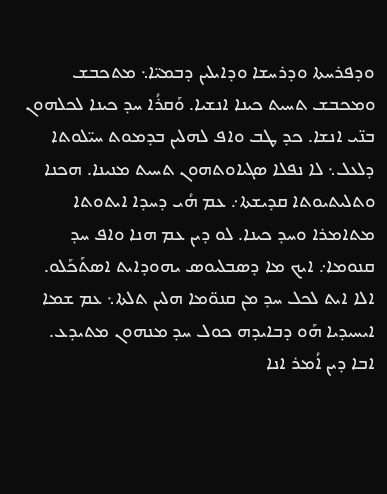ܘܕܦܪܚܬܐ ܘܕܪܚܫܐ ܘܕܐܝܠܝܢ ܕܒܡܝ̈ܐ܆ ܡܬܟܒܫ ܘܡܟܒܫ ܬܚܝܬ ܟܝܢܐ ܐܢܫܝܐ. ܘܰܩܪܳܐ ܚܕ ܟܝܢܐ ܠܟܠܗܘܢ ܒܢ̈ܝ ܐܢܫܐ. ܟܕ ܛܒ ܘܐܦ ܠܗܠܝܢ ܒܕܡܘܬ ܚܝ̈ܠܘܬܐ ܕܠܥܠ܆ ܠܐ ܢܦܠܐ ܣܓܝܐܘܬܗܘܢ ܬܚܝܬ ܡܢܝܢܐ. ܗܟܢܐ ܘܬܠܝܬܝܘܬܐ ܩܕܝܫܬܐ܇ ܥܡ ܗܳܝ ܕܚܕܐ ܐܝܬܘܬܐ ܡܬܐܡܪܐ ܘܚܕ ܟܝܢܐ. ܠܘ ܕܝܢ ܥܡ ܗܢܐ ܘܐܦ ܚܕ ܩܢܘܡܐ܇ ܐܝܟ ܡܐ ܕܣܒܠܝܘܣ ܝܗܘܕܐܝܬ ܐܣܬܰܟܰܠܘ. ܐܠܐ ܐܝܬ ܠܟܠ ܚܕ ܡܢ ܩܢܘ̈ܡܐ ܗܠܝܢ ܬܠܬܐ܆ ܥܡ ܫܡܐ ܐܝܚܝܕܝܐ ܗܰܘ ܕܒܐܝܕܗ ܟܘܠ ܚܕ ܡܢܗܘܢ ܡܬܝܕܥ. ܐܒܐ ܕܝܢ ܐܳܡܪ ܐܢܐ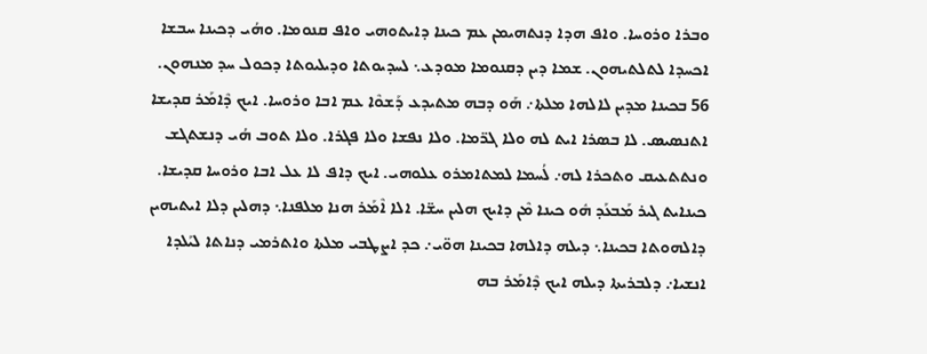ܘܒܪܐ ܘܪܘܚܐ. ܘܐܦ ܗܕܐ ܕܢܬܗܝܡܢ ܥܡ ܟܝܢܐ ܕܐܝܬܘܗܝ ܘܐܦ ܩܢܘܡܐ. ܘܗܳܝ ܕܟܝܢܐ ܚܒܫܐ ܐܟܚܕܐ ܠܬܠܬܝܗܘܢ. ܫܡܐ ܕܝܢ ܕܩܢܘܡܐ ܡܘܕܥ܆ ܠܚܕܝܘܬܐ ܘܕܝܠܝܘܬܐ ܕܟܘܠ ܚܕ ܡܢܗܘܢ.
56 ܒܟܝܢܐ ܡܕܝܢ ܠܐܠܗܐ ܡܠܬܐ܇ ܗܰܘ ܕܒܗ ܡܬܝܕܥ ܕܰܫܘܶܐ ܥܡ ܐܒܐ ܘܪܘܚܐ. ܐܝܟ ܕܶܐܡܰܪ ܩܕܝܫܐ ܐܬܢܣܝܣ. ܠܐ ܒܣܪܐ ܐܝܬ ܠܗ ܘܠܐ ܓܖ̈ܡܐ. ܘܠܐ ܢܦܫܐ ܘܠܐ ܦܓܪܐ. ܘܠܐ ܬܘܒ ܗܳܝ ܕܢܫܬܓܫ ܘܢܬܬܥܝܩ ܘܬܟܪܐ ܠܗ܇ ܠܳܚܡܐ ܠܡܬܐܡܪܘ ܥܠܘܗܝ. ܐܝܟ ܕܐܦ ܠܐ ܥܠ ܐܒܐ ܘܪܘܚܐ ܩܕܝܫܐ. ܟܝܢܐܝܬ ܓܝܪ ܡܰܒܥܰܕ ܗܽܘ ܟܝܢܐ ܡܶܢ ܕܐܝܟ ܗܠܝܢ ܚܫ̈ܐ. ܐܠܐ ܐܶܡܰܪ ܗܢܐ ܡܠܦܢܐ܆ ܕܗܠܝܢ ܕܠܐ ܐܝܬܝܗܝܢ ܕܐܠܗܘܬܐ ܒܟܝܢܐ܆ ܕܝܠܗ ܕܐܠܗܐ ܒܟܝܢܐ ܗܘ̈ܝ܇ ܟܕ ܐܨܛܒܝ ܡܠܬܐ ܘܐܬܪܡܝ ܕܢܐܬܐ ܠܝܰܠܕܐ ܐܢܫܝܐ܇ ܕܠܒܪܝܬܐ ܕܝܠܗ ܐܝܟ ܕܶܐܡܰܪ ܒܗ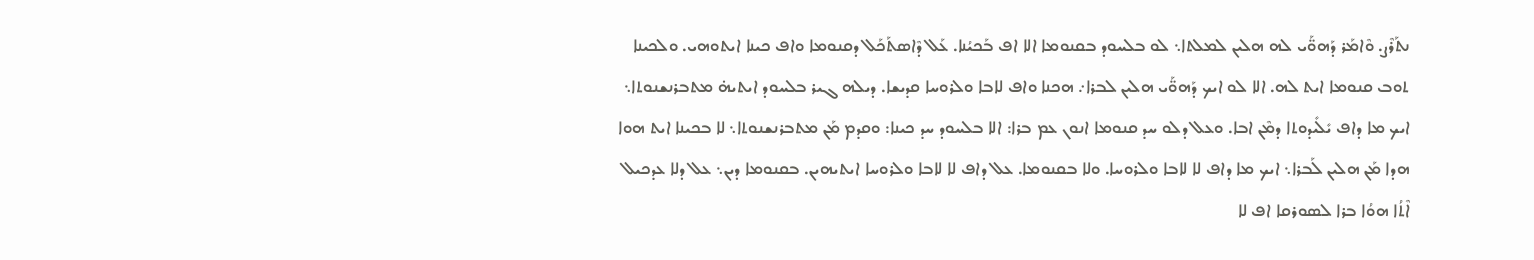ܢܬܰܪܶܨ. ܘܶܐܡܰܪ ܕܰܗܘ̈ܰܝ ܠܗ ܗܠܝܢ ܠܡܠܬܐ܆ ܠܘ ܒܠܚܘܕ ܒܩܢܘܡܐ ܐܠܐ ܐܦ ܒܰܟܝܳܢܐ. ܥܰܠ ܕܶܐܣܬܰܟܰܠ ܕܩܢܘܡܐ ܘܐܦ ܟܝܢܐ ܐܝܬܘܗܝ. ܘܠܟܝܢܐ ܬܘܒ ܩܢܘܡܐ ܐܝܬ ܠܗ. ܐܠܐ ܠܘ ܐܝܟ ܕܰܗܘ̈ܰܝ ܗܠܝܢ ܠܒܪܐ܇ ܗܟܢܐ ܘܐܦ ܠܐܒܐ ܘܠܪܘܚܐ ܩܕܝܫܐ. ܕܝܠܗ ܓܝܪ ܒܠܚܘܕ ܐܝܬܝܗ̇ ܡܬܒܪܢܫܢܘܬܐ܆ ܐܝܟ ܡܐ ܕܐܦ ܝܺܠܺܝܕܘܬܐ ܕܡܶܢ ܐܒܐ. ܘܥܠ ܕܠܘ ܚܕ ܩܢܘܡܐ ܐܢܘܢ ܥܡ ܒܪܐ: ܐܠܐ ܒܠܚܘܕ ܚܕ ܟܝܢܐ: ܘܩܕܡ ܡܰܢ ܡܬܒܪܢܫܢܘܬܐ܆ ܠܐ ܒܟܝܢܐ ܐܝܬ ܗܘܐ ܗܕܐ ܡܰܢ ܗܠܝܢ ܠܰܒܪܐ܆ ܐܝܟ ܡܐ ܕܐܦ ܠܐ ܠܐܒܐ ܘܠܪܘܚܐ. ܘܠܐ ܒܩܢܘܡܐ. ܥܠ ܕܐܦ ܠܐ ܠܐܒܐ ܘܠܪܘܚܐ ܐܝܬܝܗܝܢ. ܒܩܢܘܡܐ ܕܝܢ܆ ܥܠ ܕܠܐ ܥܕܟܝܠ ܐܶܬܳܐ ܗܘܳܐ ܒܪܐ ܠܣܘܪܩܐ ܐܦ ܠܐ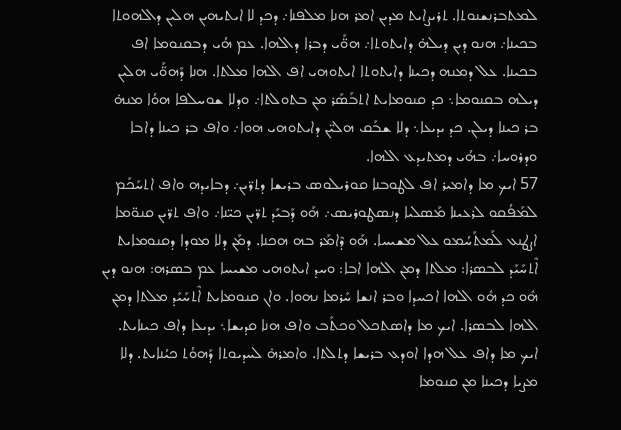ܠܡܬܒܪܢܫܢܘܬܐ. ܬܪܝܨܐܝܬ ܡܕܝܢ ܐܡܪ ܗܢܐ ܡܠܦܢܐ܇ ܕܟܕ ܠܐ ܐܝܬܝܗܝܢ ܗܠܝܢ ܕܐܠܗܘܬܐ ܒܟܝܢܐ܇ ܗܢܘ ܕܝܢ ܕܝܠܗ̇ ܕܐܝܬܘܬܐ܇ ܗܘ̈ܰܝ ܕܒܪܐ ܕܐܠܗܐ. ܥܡ ܗܳܝ ܕܒܩܢܘܡܐ ܐܦ ܒܟܝܢܐ. ܥܠ ܕܡܢܗ ܕܟܝܢܐ ܕܐܝܬܘܬܐ ܐܝܬܘܗܝ ܐܦ ܐܠܗܐ ܡܠܬܐ. ܗܢܐ ܕܰܗܘ̈ܰܝ ܗܠܝܢ ܕܝܠܗ ܒܩܢܘܡܐ܆ ܟܕ ܩܢܘܡܐܝܬ ܐܬܒܰܣܰܪ ܡܢ ܒܬܘܠܬܐ܇ ܘܕܠܐ ܫܘܚܠܦܐ ܗܘܳܐ ܡܢܗ̇ ܒܪ ܟܝܢܐ ܕܝܠܢ. ܟܕ ܝܕܝܥܐ܆ ܕܠܐ ܫܒܰܩ ܗܠܝ̈ܢ ܕܐܝܬܘܗܝ ܗܘܐ܇ ܘܐܦ ܒܪ ܟܝܢܐ ܕܐܒܐ ܘܕܪܘܚܐ܇ ܒܗܳܝ ܕܡܬܝܕܥ ܐܠܗܐ.
57 ܐܝܟ ܡܐ ܕܐܡܝܪ ܐܦ ܠܛܘܒܢܐ ܩܘܪܝܠܘܣ ܒܪܝܫܐ ܕܬܖ̈ܝܢ܇ ܕܒܐܝܕܗ ܘܐܦ ܐܬܚܰܟܰܡ ܠܡܰܦܳܩܘ ܠܪܥܝܢܐ ܡܰܣܠܝܐ ܕܢܣܛܘܪܝܣ܇ ܗܰܘ ܕܰܒܝܰܕ ܬܖ̈ܝܢ ܟܝ̈ܢܐ܇ ܘܐܦ ܬܖ̈ܝܢ ܩܢܘ̈ܡܐ ܐܨܛܢܥ ܠܰܡܬܰܚܳܡܘ ܥܠ ܡܫܝܚܐ. ܗܰܘ ܕܶܐܡܰܪ ܒܗ ܗܟܢܐ. ܕܡܰܢ ܕܠܐ ܡܘܕܐ ܕܩܢܘܡܐܝܬ ܐܶܬܚܰܝܰܕ ܠܒܣܪܐ: ܡܠܬܐ ܕܡܢ ܐܠܗܐ ܐܒܐ: ܘܚܕ ܐܝܬܘܗܝ ܡܫܝܚܐ ܥܡ ܒܣܪܗ: ܗܢܘ ܕܝܢ ܗܽܘ ܟܕ ܗܽܘ ܐܠܗܐ ܐܟܚܕܐ ܘܒܪ ܐܢܫܐ ܚܰܪܡܐ ܢܗܘܐ. ܘܐܢ ܩܢܘܡܐܝܬ ܐܶܬܚܰܝܰܕ ܡܠܬܐ ܕܡܢ ܐܠܗܐ ܠܒܣܪܐ. ܐܝܟ ܡܐ ܕܐܣܬܟܠ ܘܟܬܰܒ ܘܐܦ ܗܢܐ ܩܕܝܫܐ܆ ܝܕܝܥܐ ܕܐܦ ܟܝܢܐܝܬ. ܐܝܟ ܡܐ ܕܐܦ ܥܠ ܗܕܐ ܐܘܕܥ ܒܪܝܫܐ ܕܬܠܬܐ. ܘܐܡܪܗ̇ ܠܚܕܝܘܬܐ ܕܰܗܘܳܬ ܟܝܳܢܐܝܬ. ܕܠܐ ܡܨܝܐ ܕܟܝܢܐ ܡܢ ܩܢܘܡܐ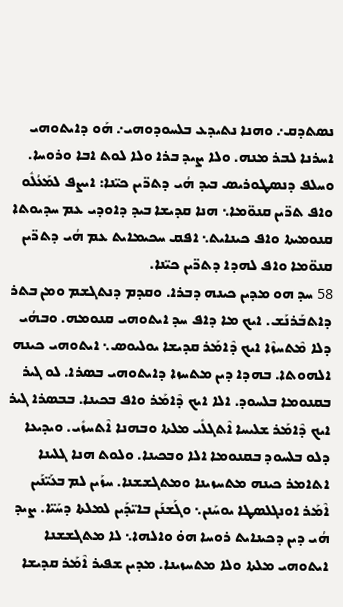ܢܣܬܕܩ܇ ܘܗܢܐ ܢܬܝܕܥ ܒܠܚܘܕܘܗܝ܇ ܗܰܘ ܕܐܝܬܘܗܝ ܐܚܪܢܐ ܠܒܪ ܡܢܗ. ܘܠܐ ܨܝܕ ܒܪܐ ܘܠܐ ܠܘܬ ܐܒܐ ܘܪܘܚܐ. ܘܚܠܦ ܕܢܣܛܘܪܝܣ ܒܝܕ ܗܳܝ ܕܬܖ̈ܝܢ ܟܝ̈ܢܐ: ܐܝܨܦ ܠܡܰܥܳܠܽܘ ܘܐܦ ܬܖ̈ܝܢ ܩܢܘ̈ܡܐ܆ ܗܢܐ ܩܕܝܫܐ ܒܝܕ ܕܐܘܕܝ ܥܡ ܚܕܝܘܬܐ ܩܢܘܡܝܬܐ ܘܐܦ ܟܝܢܐܝܬ܆ ܐܦܩ ܚܟܝܡܐܝܬ ܥܡ ܗܳܝ ܕܬܖ̈ܝܢ ܩܢܘ̈ܡܐ ܘܐܦ ܠܗܕܐ ܕܬܖ̈ܝܢ ܟܝ̈ܢܐ.
58 ܚܕ ܗܘ ܡܕܝܢ ܟܝܢܗ ܕܒܪܐ. ܘܩܕܡ ܕܢܬܓܫܡ ܘܡܢ ܒܬܪ ܕܐܬܒܰܪܢܰܫ. ܐܝܟ ܡܐ ܕܐܦ ܚܕ ܐܝܬܘܗܝ ܩܢܘܡܗ. ܘܒܗܳܝ ܕܠܐ ܡܶܬܚܙܶܐ ܐܝܟ ܕܶܐܡܰܪ ܩܕܝܫܐ ܝܘܠܝܘܣ܆ ܐܝܬܘܗܝ ܟܝܢܗ ܐܠܗܘܬܐ. ܒܗܕܐ ܕܝܢ ܡܬܚܙܐ ܕܐܝܬܘܗܝ ܒܣܪܐ. ܠܘ ܓܝܪ ܒܩܢܘܡܐ ܒܠܚܘܕ. ܐܠܐ ܐܝܟ ܕܶܐܡܰܪ ܘܐܦ ܒܟܝܢܐ. ܒܒܣܪܐ ܓܝܪ ܐܝܟ ܕܶܐܡܰܪ ܫܠܝܚܐ ܐܶܬܓܠܺܝ ܡܠܬܐ ܘܒܗܢܐ ܐܶܬܚܙܺܝ. ܘܝܕܝܥܐ ܕܠܘ ܒܠܚܘܕ ܒܩܢܘܡܐ ܐܠܐ ܘܒܟܝܢܐ. ܘܠܘܬ ܗܢܐ ܓܠܝܢܐ ܐܬܐܡܪ ܟܝܢܗ ܡܬܚܙܝܢܐ ܘܡܬܓܫܫܢܐ. ܚܙܰܝܢ ܠܡ ܒܥܰܝ̈ܢܰܝܢ ܐܶܡܰܪ ܐܘܢܓܠܣܛܐ ܝܘܚܰܢܢ܆ ܘܓܰܫܢܰܢ ܒܐܝ̈ܕܰܝܢ ܠܡܠܬܐ ܕܚܰܝ̈ܐ. ܨܝܕ ܗܳܝ ܕܝܢ ܕܟܝܢܐܝܬ ܪܘܚܐ ܗܘ̇ ܘܐܠܗܐ܆ ܠܐ ܡܬܓܫܫܢܐ ܐܝܬܘܗܝ ܡܠܬܐ ܘܠܐ ܡܬܚܙܝܢܐ. ܡܕܝܢ ܫܦܝܪ ܐܶܡܰܪ ܩܕܝܫܐ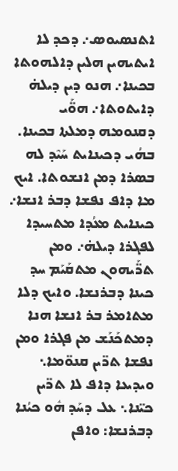ܐܬܢܣܝܘܣ܇ ܕܟܕ ܠܐ ܐܝܬܝܗܝܢ ܗܠܝܢ ܕܐܠܗܘܬܐ ܒܟܝܢܐ܇ ܗܢܘ ܕܝܢ ܕܝܠܗ̇ ܕܐܝܬܘܬܐ܇ ܗܘ̈ܰܝ ܕܩܢܘܡܗ ܕܡܠܬܐ ܒܟܝܢܐ. ܒܗܳܝ ܕܟܝܢܐܝܬ ܚܰܝܶܕ ܠܗ ܒܣܪܐ ܕܡܢ ܐܢܫܘܬܐ. ܐܝܟ ܡܐ ܕܐܦ ܢܦܫܐ ܕܒܪ ܐܢܫܐ܇ ܟܝܢܐܝܬ ܡܥܳܕܐ ܡܬܚܝܕܐ ܠܦܓܪܐ ܕܝܠܗ̇܇ ܘܡܢ ܬܖ̈ܰܝܗܘܢ ܡܬܩܰܝܰܡ ܚܕ ܟܝܢܐ ܕܒܪܢܫܐ. ܘܐܝܟ ܕܠܐ ܡܬܐܡܪ ܒܪ ܐܢܫܐ ܗܢܐ ܕܡܬܟܰܢܰܫ ܡܢ ܦܓܪܐ ܘܡܢ ܢܦܫܐ ܬܖ̈ܝܢ ܩܢܘ̈ܡܐ܆ ܘܝܕܝܥܐ ܕܐܦ ܠܐ ܬܖ̈ܝܢ ܟܝ̈ܢܐ܆ ܥܠ ܕܚܰܕ ܗܽܘ ܟܝܳܢܐ ܕܒܪܢܫܐ: ܘܐܦܢ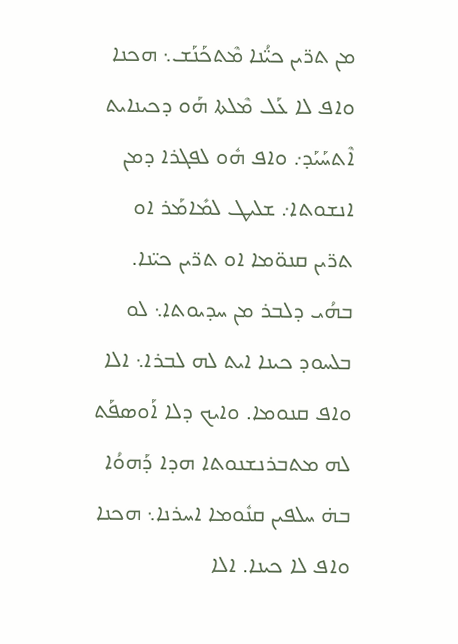ܡܢ ܬܖ̈ܝܢ ܟܝ̈ܳܢܐ ܡܶܬܟܰܢܰܫ܆ ܗܟܢܐ ܘܐܦ ܠܐ ܥܰܠ ܡܶܠܬܐ ܗܰܘ ܕܟܝܢܐܝܬ ܐܶܬܚܰܝܰܕ܇ ܘܐܦ ܗܽܘ ܠܦܓܪܐ ܕܡܢ ܐܢܫܘܬܐ܇ ܫܠܝܛ ܠܡܺܐܡܰܪ ܐܘ ܬܖ̈ܝܢ ܩܢܘ̈ܡܐ ܐܘ ܬܖ̈ܝܢ ܟܝ̈ܢܐ. ܒܗܳܝ ܕܠܒܪ ܡܢ ܚܕܝܘܬܐ܆ ܠܘ ܒܠܚܘܕ ܟܝܢܐ ܐܝܬ ܠܗ ܠܒܪܐ܆ ܐܠܐ ܘܐܦ ܩܢܘܡܐ. ܘܐܝܟ ܕܠܐ ܐܰܘܣܦܰܬ ܠܗ ܡܬܒܪܢܫܢܘܬܐ ܗܕܐ ܕܰܗܘܳܐ ܒܗ̇ ܚܠܦܝܢ ܩܢܽܘܡܐ ܐܚܪܢܐ܆ ܗܟܢܐ ܘܐܦ ܠܐ ܟܝܢܐ. ܐܠܐ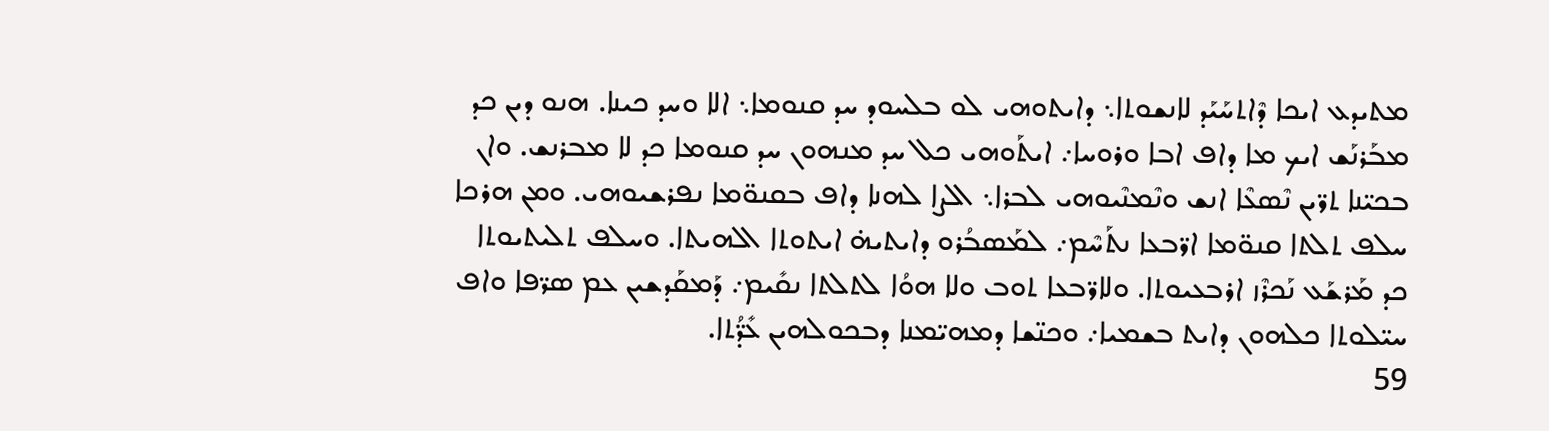ܡܬܝܕܥ ܐܝܟܐ ܕܶܐܬܚܰܝܰܕ ܠܐܢܫܘܬܐ܆ ܕܐܝܬܘܗܝ ܠܘ ܒܠܚܘܕ ܚܕ ܩܢܘܡܐ܆ ܐܠܐ ܘܚܕ ܟܝܢܐ. ܗܢܘ ܕܝܢ ܟܕ ܡܒܰܪܢܰܫ ܐܝܟ ܡܐ ܕܐܦ ܐܒܐ ܘܪܘܚܐ܇ ܐܝܬܰܘܗܝ ܟܠ ܚܕ ܡܢܗܘܢ ܚܕ ܩܢܘܡܐ ܟܕ ܠܐ ܡܒܪܢܫ. ܘܐܢ ܒܟܝ̈ܢܐ ܬܖ̈ܝܢ ܢܶܣܥܶܐ ܐܢܫ ܘܢܶܡܢܶܝܘܗܝ ܠܒܪܐ܆ ܐܠܨܐ ܠܗܢܐ ܕܐܦ ܒܩܢܘ̈ܡܐ ܢܦܪܫܝܘܗܝ. ܘܡܢ ܗܪܟܐ ܚܠܦ ܬܠܬܐ ܩܢܘ̈ܡܐ ܐܖ̈ܒܥܐ ܢܬܰܚܶܡ܇ ܠܡܰܣܒܳܪܘ ܕܐܝܬܝܗ̇ ܐܝܬܘܬܐ ܐܠܗܝܬܐ. ܘܚܠܦ ܬܠܝܬܝܘܬܐ ܟܕ ܡܰܪܫܰܥ ܢܰܟܪܶܙ ܐܪܒܥܝܘܬܐ. ܘܠܐܖ̈ܒܥܐ ܬܘܒ ܘܠܐ ܗܘܳܐ ܠܬܠܬܐ ܢܩܺܝܡ܇ ܕܰܡܩܰܕܫܝܢ ܥܡ ܣܖ̈ܦܐ ܘܐܦ ܚܝ̈ܠܘܬܐ ܟܠܗܘܢ ܕܐܝܬ ܒܫܡܝܐ܇ ܘܟܢ̈ܫܐ ܕܡܗܝ̈ܡܢܐ ܕܒܟܘܠܗܝܢ ܥܺܕ̈ܳܬܐ.
59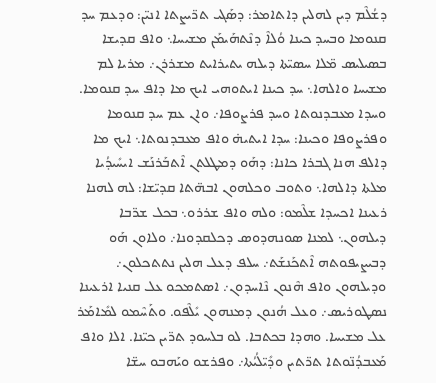ܕܫܳܠܶܡ ܕܝܢ ܠܗܠܝܢ ܕܐܬܐܡܪ: ܕܣܰܓܝ ܬܖ̈ܝܨܬܐ ܐܢܝ̈ܢ: ܘܕܥܡ ܚܕ ܩܢܘܡܐ ܘܒܚܕ ܟܝܢܐ ܘܳܠܐܶ ܕܢܶܬܗܰܝܡܰܢ ܡܫܝܚܐ܆ ܘܐܦ ܩܕܝܫܐ ܒܣܝܠܝܣ ܡ̈ܠܐ ܚܣܝ̈ܬܐ ܕܝܠܗ ܝܬܝܪܐܝܬ ܡܫܪܪܢ܇ ܡܪܝܐ ܠܡ ܡܫܝܚܐ ܘܐܠܗܐ܆ ܚܕ ܟܝܢܐ ܐܝܬܘܗܝ ܐܝܟ ܡܐ ܕܐܦ ܚܕ ܩܢܘܡܐ. ܘܚܕܐ ܡܥܒܕܢܘܬܐ ܘܚܕ ܦܪܨܘܦܐ܇ ܘܐܢ ܥܡ ܚܕ ܩܢܘܡܐ ܘܦܪܨܘܦܐ ܘܟܝܢܐ: ܚܕܐ ܐܝܬܝܗ̇ ܘܐܦ ܡܥܒܕܢܘܬܐ܆ ܐܝܟ ܡܐ ܕܐܠܦ ܗܢܐ ܓܒܪܐ ܟܐܢܐ: ܕܗܰܘ ܕܡܛܠܬܢ ܐܶܬܒܰܪܢܰܫ ܐܝܚܺܝܕܳܝܐ ܡܠܬܐ ܕܐܠܗܐ܆ ܘܬܘܒ ܘܟܠܗܘܢ ܐܒܗ̈ܬܐ ܩܕܝ̈ܫܐ: ܠܗ ܠܗܢܐ ܪܥܝܢܐ ܐܟܚܕܐ ܫܠܶܡܘ: ܘܠܗ ܘܐܦ ܫܪܪܘ܆ ܒܟܠ ܫܖ̈ܒܐ ܕܝܠܗܘܢ܆ ܠܡܢܐ ܣܘܢܗܕܘܣ ܕܟܠܩܕܘܢܐ܇ ܘܠܐܘܢ ܗܰܘ ܕܒܝܨܝܦܘܬܗ ܐܶܬܟܰܢܫܰܬ܇ ܚܠܦ ܕܥܠ ܗܠܝܢ ܢܬܬܟܠܘܢ܇ ܘܕܝܠܗܘܢ ܘܐܦ ܗܶܢܘܢ ܢܶܐܚܕܘܢ܇ ܐܣܬܡܟܘ ܥܠ ܩܢܝܐ ܐܪܥܝܢܐ ܢܣܛܘܪܝܣ܇ ܘܥܠ ܗܳܢܘܢ ܕܡܢܗܘܢ ܝܺܠܶܦܘ. ܘܬܰܚܶܡܘ ܠܡܺܐܡܰܪ ܥܠ ܡܫܝܚܐ. ܘܗܕܐ ܒܟܬܒܐ. ܠܘ ܒܠܚܘܕ ܬܖ̈ܝܢ ܟܝ̈ܢܐ. ܐܠܐ ܘܐܦ ܡܰܥܒܕܳܢ̈ܘܬܐ ܬܖ̈ܬܝܢ ܘܕܺܝ̈ܠܳܝܳܬܐ܇ ܘܦܪܫܘ ܘܝܰܗܒܘ ܚܫ̈ܐ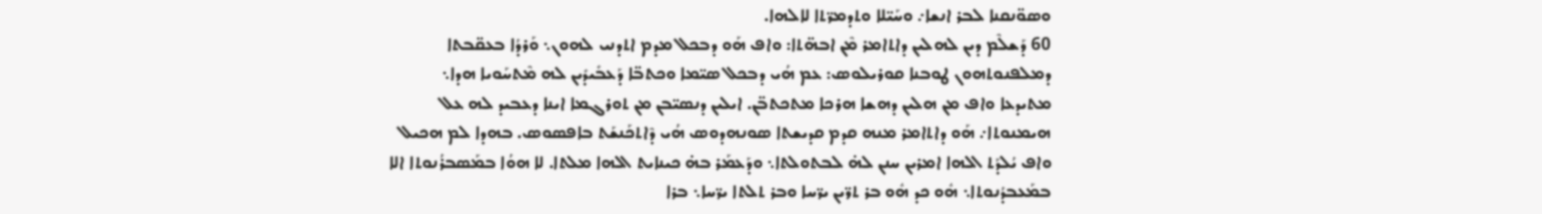ܘܣܘ̈ܢܩܢܐ ܠܒܪ ܐܢܫܐ܇ ܘܚܰܝ̈ܠܐ ܘܬܕܡܖ̈ܬܐ ܠܐܠܗܐ.
60 ܕܰܫܠܶܡ ܕܝܢ ܠܗܠܝܢ ܕܐܬܐܡܪ ܡܶܢ ܐܒܗ̈ܬܐ: ܘܐܦ ܗܰܘ ܕܒܟܠ ܡܕܡ ܐܬܕܢܝ ܠܗܘܢ܆ ܘܰܪܕܳܐ ܒܥܩ̈ܒܬܐ ܕܡܠܦܢܘܬܗܘܢ ܛܘܒܢܐ ܩܘܪܝܠܘܣ: ܥܡ ܗܳܝ ܕܒܟܠ ܣܝ̈ܡܐ ܘܟܬܒ̈ܐ ܕܰܥܒܺܝܕܺܝܢ ܠܗ ܡܶܬܚܰܘܝܐ ܗܕܐ܆ ܡܬܝܕܥܐ ܘܐܦ ܡܢ ܗܠܝܢ ܕܗܫܐ ܗܪܟܐ ܡܬܟܬܒ̈ܢ. ܐܝܠܝܢ ܕܢܣܝ̈ܒܢ ܡܢ ܬܘܪܓܡܐ ܐܝܢܐ ܕܥܒܝܕ ܠܗ ܥܠ ܗܝܡܢܘܬܐ܇ ܗܰܘ ܕܐܬܐܡܪ ܡܢܗ ܩܕܡ ܩܕܝܫܬܐ ܣܘܢܗܕܘܣ ܗܳܝ ܕܶܐܬܟܰܢܫܰܬ ܒܐܦܣܘܣ. ܒܗܕܐ ܠܡ ܗܟܝܠ ܘܐܦ ܝܳܠܕܰܬ ܐܠܗܐ ܐܡܪܝܢ ܚܢܢ ܠܗ̇ ܠܒܬܘܠܬܐ܆ ܘܕܰܥܡܰܪ ܒܗ̇ ܟܝܢܐܝܬ ܐܠܗܐ ܡܠܬܐ. ܠܐ ܗܘܳܐ ܒܡܰܣܒܪܳܢܘܬܐ ܐܠܐ ܒܡܰܥܒܕܳܢܘܬܐ܆ ܗܽܘ ܟܕ ܗܽܘ ܒܪ ܬܖ̈ܝܢ ܝܖ̈ܚܐ ܘܒܪ ܬܠܬܐ ܝܖ̈ܚܐ܆ ܒܪܐ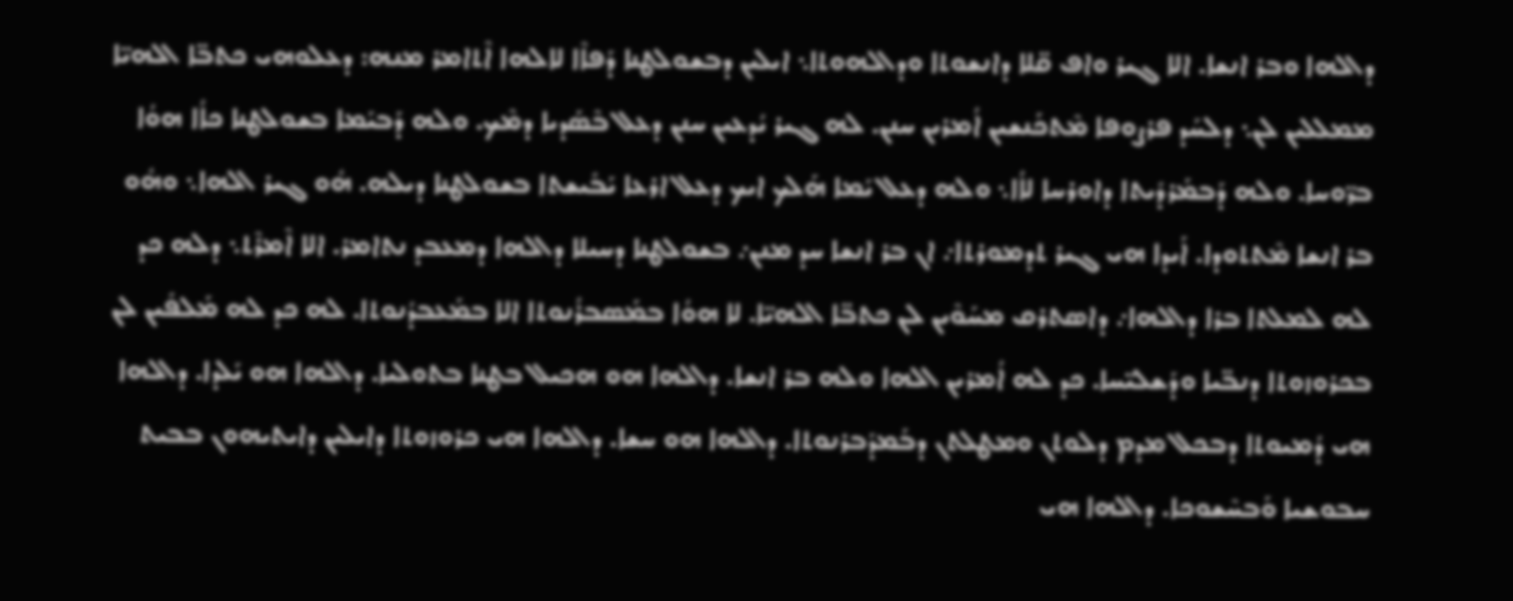ܕܐܠܗܐ ܘܒܪ ܐܢܫܐ. ܐܠܐ ܓܝܪ ܘܐܦ ܩ̈ܠܐ ܕܐܢܫܘܬܐ ܘܕܐܠܗܘܬܐ܆ ܐܝܠܝܢ ܕܒܫܘܠܛܢܐ ܕܰܦܐܶܐ ܠܐܠܗܐ ܐܶܬܐܡܪ ܡܢܗ: ܕܥܠܘܗܝ ܟܬܒ̈ܐ ܐܠܗܝ̈ܐ ܡܡܠܠܝܢ ܠܢ܆ ܕܠܚܰܕ ܦܪܨܘܦܐ ܡܶܬܟܰܢܫܝܢ ܐܳܡܪܝܢ ܚܢܢ. ܠܗ ܓܝܪ ܝܳܕܥܝܢ ܚܢܢ ܕܥܠ ܒܶܣܰܕܝܐ ܕܡܶܟ. ܘܠܗ ܕܰܒܝܰܡܐ ܒܫܘܠܛܢܐ ܟܐܳܐ ܗܘܳܐ ܒܖ̈ܘܚܐ. ܘܠܗ ܕܰܒܡܰܪܕܺܝܬܐ ܕܐܘܪܚܐ ܠܐܳܐ܆ ܘܠܗ ܕܥܠ ܝܰܡܐ ܗܰܠܟ ܐܝܟ ܕܥܠ ܐܪܥܐ ܝܰܒܺܝܫܬܐ ܒܫܘܠܛܢܐ ܕܝܠܗ. ܗܽܘ ܓܝܪ ܐܠܗܐ܆ ܘܗܽܘ ܒܪ ܐܢܫܐ ܡܶܬܬܘܕܐ. ܐܰܝܕܐ ܗܝ ܓܝܪ ܬܕܡܘܪܬܐ܇ ܐܢ ܒܪ ܐܢܫܐ ܚܕ ܡܢܢ܇ ܒܫܘܠܛܢܐ ܕܚܝܠܐ ܕܐܠܗܐ ܕܡܥܒܕ ܢܬܐܡܪ. ܐܠܐ ܐܶܡܪܶܬ܆ ܕܠܗ ܟܕ ܠܗ ܠܡܠܬܐ ܒܪܐ ܕܐܠܗܐ܇ ܕܐܣܬܪܩ ܡܚܰܘܶܝܢ ܠܢ ܟܬܒ̈ܐ ܐܠܗܝ̈ܐ. ܠܐ ܗܘܳܐ ܒܡܰܣܒܪܳܢܘܬܐ ܐܠܐ ܒܡܰܥܒܕܳܢܘܬܐ. ܠܗ ܟܕ ܠܗ ܡܰܠܦܺܝܢ ܠܢ ܒܟܪܘܙܘܬܐ ܕܢܒ̈ܝܐ ܘܕܰܫܠܝ̈ܚܐ. ܟܕ ܠܗ ܐܳܡܪܝܢ ܐܠܗܐ ܘܠܗ ܒܪ ܐܢܫܐ. ܕܐܠܗܐ ܗܘ ܗܟܝܠ ܒܛܢܐ ܒܬܘܠܝܐ. ܕܐܠܗܐ ܗܘ ܝܰܠܕܐ. ܕܐܠܗܐ ܗܝ ܕܳܡܝܘܬܐ ܕܒܟܠ ܡܕܡ ܕܠܘܬܢ ܘܡܛܠܬܢ ܕܒܰܡܕܰܒܪܢܘܬܐ. ܕܐܠܗܐ ܗܘ ܚܫܐ. ܕܐܠܗܐ ܗܝ ܟܪܘܙܘܬܐ ܕܐܝܠܝܢ ܕܐܝܬܝܗܘܢ ܒܒܝܬ ܚܒܘܫܝܐ ܘܰܒܚܶܫܘܟܐ. ܕܐܠܗܐ ܗܝ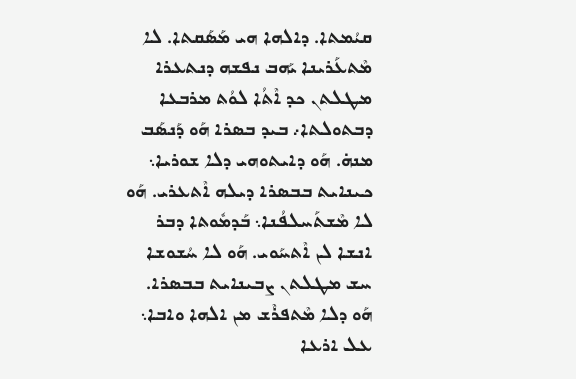ܩܝܳܡܬܐ. ܕܐܠܗܐ ܗܝ ܡܰܣܰܩܬܐ. ܠܐ ܡܶܬܥܰܪܝܢܐ ܝܰܗܒ ܢܦܫܗ ܕܢܬܥܪܐ ܡܛܠܬܢ ܟܕ ܐܶܬܳܐ ܠܘܳܬ ܡܪܒܥܐ ܕܒܬܘܠܬܐ܇ ܒܝܕ ܒܣܪܐ ܗܰܘ ܕܰܢܣܰܒ ܡܢܗ̇. ܗܰܘ ܕܐܝܬܘܗܝ ܕܠܐ ܫܘܪܝܐ܆ ܟܝܢܐܝܬ ܒܒܣܪܐ ܕܝܠܗ ܐܶܬܥܪܝ. ܗܰܘ ܠܐ ܡܶܫܬܰܚܠܦܳܢܐ܆ ܒܰܕܡܽܘܬܐ ܕܒܪ ܐܢܫܐ ܠܢ ܐܶܬܚܰܘܝ. ܗܰܘ ܠܐ ܚܳܫܘܫܐ ܚܫ ܡܛܠܬܢ ܨܒܝܢܐܝܬ ܒܒܣܪܐ. ܗܰܘ ܕܠܐ ܡܶܬܦܪܶܫ ܡܢ ܐܠܗܐ ܘܐܒܐ܆ ܥܠ ܐܪܥܐ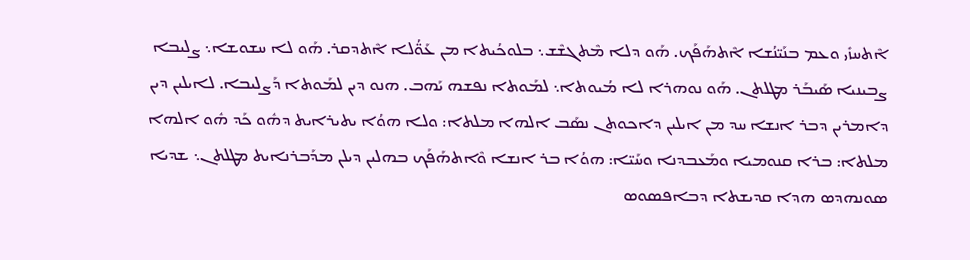ܐܶܬܚܙܺܝ ܘܥܡ ܒܢܰܝ̈ܢܳܫܐ ܐܶܬܗܰܦܰܟ. ܗܰܘ ܕܠܐ ܡܶܬܓܫܶܫ܆ ܒܠܘܟܳܝܬܐ ܡܢ ܥܰܘ̈ܳܠܐ ܐܶܬܕܩܪ. ܗܰܘ ܠܐ ܚܫܘܫܐ܆ ܨܠܝܒܐ ܨܒܝܢܝܐ ܣܰܝܒܰܪ ܡܛܠܬܢ. ܗܰܘ ܢܘܗܪܐ ܠܐ ܡܳܝܘܬܐ܆ ܠܡܰܘܬܐ ܢܦܫܗ ܝܰܗܒ. ܗܢܘ ܕܝܢ ܠܡܰܘܬܐ ܕܰܨܠܝܒܐ. ܠܐܝܠܝܢ ܕܝܢ ܕܐܡܪܝܢ ܕܒܪ ܐܢܫܐ ܚܕ ܡܢ ܐܝܠܝܢ ܕܐܟܘܬܢ ܢܣܰܒ ܐܠܗܐ ܡܠܬܐ: ܘܠܐ ܗܘܳܐ ܝܬܝܪܐܝܬ ܕܗܽܘ ܟܰܕ ܗܽܘ ܐܠܗܐ ܡܠܬܐ: ܒܪܐ ܩܢܘܡܝܐ ܘܡܰܥܒܕܢܐ ܘܚܰܝ̈ܐ: ܗܘܳܐ ܒܪ ܐܢܫܐ ܘܶܐܬܗܰܦܰܟ ܒܗܠܝܢ ܕܝܠܢ ܡܕܰܒܪܢܐܝܬ ܡܛܠܬܢ܆ ܫܕܝܐ ܣܘܢܗܕܣ ܗܕܐ ܩܕܝܫܬܐ ܕܒܐܦܣܘܣ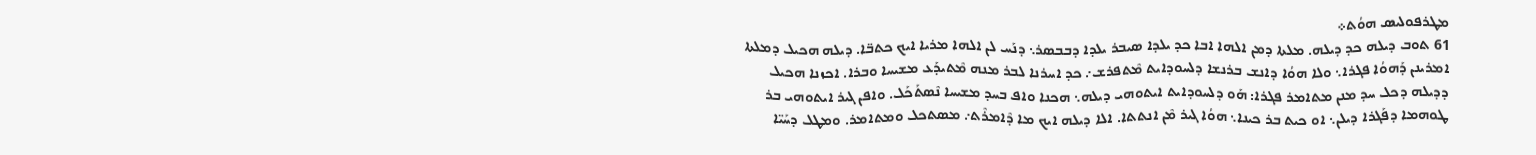ܡܛܪܦܘܠܝܣ ܗܘܳܬ܀
61 ܬܘܒ ܕܝܠܗ ܟܕ ܕܝܠܗ. ܡܠܬܐ ܕܡܢ ܐܠܗܐ ܐܒܐ ܟܕ ܝܠܕܐ ܣܝܒܪ ܝܠܕܐ ܕܒܒܣܪ܆ ܕܢܰܚ ܠܢ ܐܠܗܐ ܡܪܝܐ ܐܝܟ ܟܬܒ̈ܐ. ܕܝܠܗ ܗܟܝܠ ܕܡܠܬܐ ܐܡܪܝܢܢ ܕܰܗܘܳܐ ܦܓܪܐ܆ ܘܠܐ ܗܘܳܐ ܕܐܢܫ ܒܪܢܫܐ ܕܠܚܘܕܐܝܬ ܡܶܬܦܪܫ܇ ܟܕ ܐܚܪܢܐ ܠܒܪ ܡܢܗ ܡܶܬܝܕܰܥ ܡܫܝܚܐ ܘܒܪܐ. ܐܟܙܢܐ ܗܟܝܠ ܕܕܝܠܗ ܕܟܠ ܚܕ ܡܢܢ ܡܬܐܡܪ ܦܓܪܐ: ܗܰܘ ܕܠܚܘܕܐܝܬ ܐܝܬܘܗܝ ܕܝܠܗ܆ ܗܟܢܐ ܘܐܦ ܒܚܕ ܡܫܝܚܐ ܢܶܣܬܰܟܰܠ. ܘܐܦܢ ܓܝܪ ܐܝܬܘܗܝ ܒܪ ܛܘܗܡܐ ܕܦܰܓܪܐ ܕܝܠܢ܆ ܐܘ ܟܝܬ ܒܪ ܟܝܢܐ܆ ܗܘܳܐ ܓܝܪ ܡܶܢ ܐܢܬܬܐ. ܐܠܐ ܕܝܠܗ ܐܝܟ ܡܐ ܕܶܐܡܪܶܬ܇ ܡܣܬܟܠ ܘܡܬܐܡܪ. ܘܡܛܠ ܕܚܰܝ̈ܐ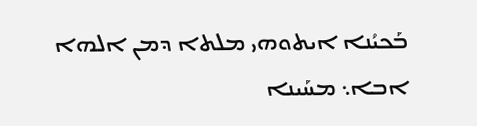ܒܰܟܝܳܢܐ ܐܝܬܘܗܝ ܡܠܬܐ ܕܡܢ ܐܠܗܐ ܐܒܐ܆ ܡܚܰܝܢܐ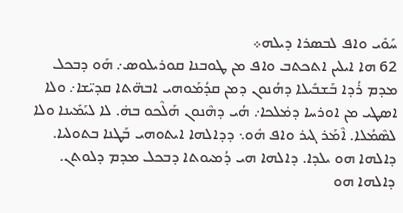ܚܰܘܺܝ ܘܐܦ ܠܒܣܪܐ ܕܝܠܗ܀
62 ܗܐ ܐܝܠܝܢ ܐܬܟܬܒ ܘܐܦ ܡܢ ܛܘܒܢܐ ܩܘܪܝܠܘܣ܇ ܗܰܘ ܕܒܟܠ ܡܕܡ ܪܳܕܐ ܒܰܫܒܺܝܠܐ ܕܗܳܢܘܢ ܕܡܢ ܩܕܳܡܰܘܗܝ ܐܒܗ̈ܬܐ ܩܕܝ̈ܫܐ܇ ܘܠܐ ܐܣܛܝ ܡܢ ܐܘܪܚܐ ܕܡ̇ܠܟܐ܇ ܗܳܝ ܕܗܶܢܘܢ ܗܰܠܶܟܘ ܒܗ̇. ܠܐ ܠܝܰܡܺܝܢܐ ܘܠܐ ܠܣܶܡܳܠܐ. ܐܶܡܰܪ ܓܝܪ ܘܐܦ ܗܽܘ܆ ܕܕܐܠܗܐ ܐܝܬܘܗܝ ܒܰܛܢܐ ܒܬܘܠܝܐ. ܕܐܠܗܐ ܗܘ ܝܠܕܐ. ܕܐܠܗܐ ܗܝ ܕܳܡܝܘܬܐ ܕܒܟܠ ܡܕܡ ܕܠܘܬܢ. ܕܐܠܗܐ ܗܘ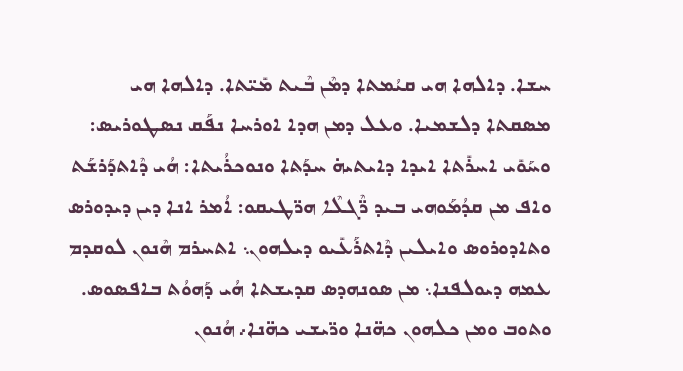ܚܫܐ. ܕܐܠܗܐ ܗܝ ܩܝܳܡܬܐ ܕܡܶܢ ܒܶܝܬ ܡܺܝ̈ܬܐ. ܕܐܠܗܐ ܗܝ ܡܣܩܬܐ ܕܠܫܡܝܐ. ܘܥܠ ܕܡܢ ܗܕܐ ܐܘܪܚܐ ܢܦܰܩ ܢܣܛܘܪܝܣ: ܘܚܰܘܺܝ ܐܚܪܺܬܐ ܐܝܕܐ ܕܐܝܬܝܗ̇ ܚܕܰܬܐ ܘܢܘܟܪܳܝܬܐ: ܗܳܝ ܕܶܐܬܕܰܪܫܰܬ ܘܐܦ ܡܢ ܩܕܳܡܰܘܗܝ ܒܝܕ ܖ̈ܶܓܠܶܐ ܗܖ̈ܛܝܩܘ: ܐܳܡܪ ܐܢܐ ܕܝܢ ܕܝܕܘܪܣ ܘܬܐܕܘܪܘܣ ܘܐܝܠܝܢ ܕܶܐܬܪܰܥܺܝܘ ܕܝܠܗܘܢ܆ ܐܬܚܪܡ ܗܶܢܘܢ ܠܘܩܕܡ ܥܡܗ ܕܝܘܠܦܢܐ܆ ܡܢ ܣܘܢܗܕܣ ܩܕܝܫܬܐ ܗܳܝ ܕܰܗܘܳܬ ܒܐܦܣܘܣ. ܘܬܘܒ ܘܡܢ ܟܠܗܘܢ ܟܗ̈ܢܐ ܘܖ̈ܝܫܝ ܟܗ̈ܢܐ܇ ܗܳܢܘܢ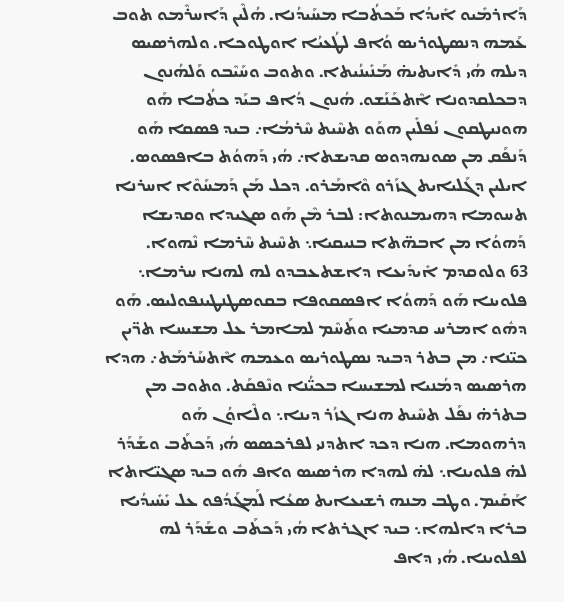ܕܰܐܪܡܺܝܘ ܐܺܝܕܳܐ ܒܰܟܬܳܒܐ ܡܚܰܝܕܳܢܐ. ܗܳܠܶܝܢ ܕܰܐܚܪܶܡܘ ܬܘܒ ܥܰܡܗ ܕܢܣܛܘܪܝܣ ܘܳܐܦ ܠܛܳܥܝܳܐ ܐܘܛܘܟܐ. ܘܠܗܪܣܝܣ ܕܝܠܗ ܗܳܝ ܕܺܐܝܬܝܗ̇ ܡܰܢܺܝܢܳܝܬܐ. ܘܬܘܒ ܘܚܰܝܶܒܘ ܘܰܠܗܳܢܘܢ ܕܒܟܠܩܕܘܢܐ ܐܶܬܟܰܢܰܫܘ. ܗܳܢܘܢ ܕܳܐܦ ܒܝܰܕ ܟܬܳܒܐ ܗܰܘ ܗܘܢܝܛܩܘܢ ܢܳܦܠܺܝܢ ܗܘܰܘ ܬܚܶܝܬ ܚܶܪܡܳܐ܇ ܒܝܕ ܦܣܩܐ ܗܰܘ ܕܰܢܦܰܩ ܡܢ ܣܘܢܗܕܘܣ ܩܕܝܫܬܐ܇ ܗܳܝ ܕܰܗܘܳܬ ܒܐܦܣܘܣ. ܐܝܠܝܢ ܕܓܰܠܝܐܝܬ ܓܙܰܪܘ ܘܶܐܡܰܪܘ. ܕܟܠ ܡܰܢ ܕܰܡܚܰܘܶܐ ܐܚܪܢܐ ܬܚܘܡܐ ܕܗܝܡܢܘܬܐ: ܠܒܪ ܡܶܢ ܗܰܘ ܣܓܝܕܐ ܘܩܕܝܫܐ ܕܰܗܘܳܐ ܡܢ ܐܒܗ̈ܬܐ ܒܢܝܩܝܐ܆ ܬܚܶܝܬ ܚܶܪܡܐ ܢܶܗܘܐ.
63 ܘܠܘܩܕܡ ܐܺܝܕܺܝܥܐ ܕܐܫܬܥܒܕܘ ܠܗ ܠܗܢܐ ܚܪܡܐ܆ ܦܠܘܝܢܐ ܗܰܘ ܕܰܗܘܳܐ ܐܦܣܩܘܦܐ ܒܩܘܣܛܢܛܝܢܦܘܠܝܣ. ܗܰܘ ܕܗܽܘ ܐܡܪܚ ܩܕܡܝܐ ܘܬܰܚܶܡ ܠܡܐܡܪ ܥܠ ܡܫܝܚܐ ܬܖ̈ܝܢ ܟܝ̈ܢܐ܇ ܡܢ ܒܬܪ ܕܒܝܕ ܢܣܛܘܪܝܣ ܘܥܡܗ ܐܶܬܚܰܪܡܰܬ܇ ܗܕܐ ܗܪܣܝܣ ܕܡܳܢܝܐ ܠܡܫܝܚܐ ܒܟܝ̈ܳܢܐ ܘܢܶܦܩܰܬ. ܘܬܘܒ ܡܢ ܒܬܪܗ̇ ܢܦܰܠ ܬܚܶܝܬ ܗܢܐ ܓܙܳܪ ܕܝܢܐ܆ ܘܠܶܐܘܳܢ ܗܰܘ ܕܪܗܘܡܐ. ܗܢܐ ܕܟܕ ܐܬܕܢܝ ܠܦܪܟܣܣ ܗܳܝ ܕܰܟܬܰܒ ܘܫܰܕܰܪ ܠܗ̇ ܦܠܘܝܢܐ܆ ܠܗ̇ ܠܗܕܐ ܗܪܣܝܣ ܘܐܦ ܗܽܘ ܒܝܕ ܣܓܝ̈ܐܬܐ ܐܰܩܺܝܡ. ܘܛܒ ܡܢܗ ܪܫܝܥܐܝܬ ܣܥܳܐ ܠܰܡܓܰܕܳܦܘ ܥܠ ܝܺܚܺܝܕܳܝܐ ܒܪܐ ܕܐܠܗܐ܆ ܒܝܕ ܐܓܪܬܐ ܗܳܝ ܕܰܟܬܰܒ ܘܫܰܕܰܪ ܠܗ ܠܦܠܘܝܢܐ. ܗܳܝ ܕܐܦ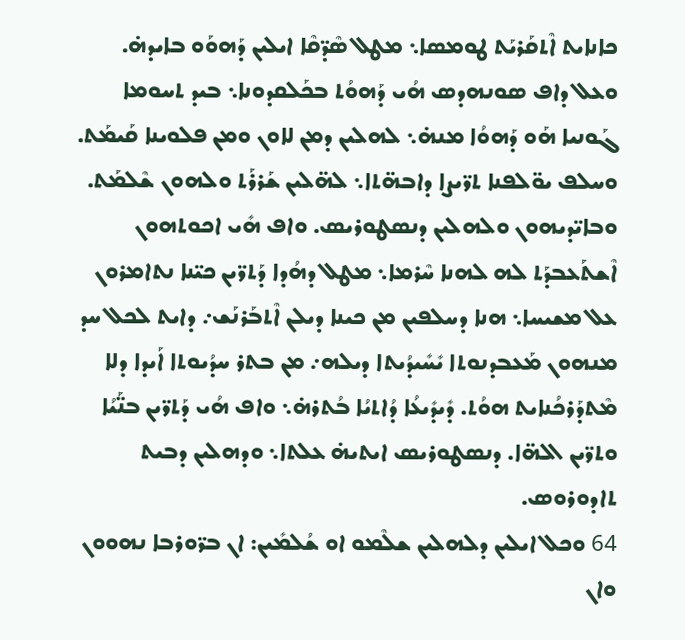ܟܐܢܐܝܬ ܐܶܬܩܰܪܝܰܬ ܛܘܡܣܐ܆ ܡܛܠ ܣܶܕ̈ܩܶܐ ܐܝܠܝܢ ܕܰܗܘܰܘ ܒܐܝܕܗ̇. ܘܥܠ ܕܐܦ ܣܘܢܗܕܣ ܗܳܝ ܕܰܗܘܳܬ ܒܟܰܠܩܕܘܢܐ܆ ܒܝܕ ܬܚܘܡܐ ܓܰܘܢܝܐ ܗܰܘ ܕܰܗܘܳܐ ܡܢܗ̇܆ ܠܗܠܝܢ ܕܡܢ ܠܐܘܢ ܘܡܢ ܦܠܘܝܢܐ ܩܰܝܡܰܬ. ܘܚܠܦ ܝܘ̈ܠܦܢܐ ܬܖ̈ܝܨܐ ܕܐܒܗ̈ܬܐ܆ ܠܗ̈ܠܝܢ ܫܰܪܪܰܬ ܘܠܗܘܢ ܫܶܠܡܰܬ. ܘܒܐܝ̈ܕܝܗܘܢ ܘܠܗܠܝܢ ܕܢܣܛܘܪܝܣ. ܘܐܦ ܗܺܝ ܐܟܘܬܗܘܢ ܐܶܫܬܰܥܒܕܰܬ ܠܗ ܠܗܢܐ ܚܶܪܡܐ܆ ܡܛܠ ܕܗܳܕܐ ܕܰܬܖ̈ܝܢ ܟܝ̈ܢܐ ܢܬܐܡܪܘܢ ܥܠ ܡܫܝܚܐ܆ ܗܢܐ ܕܚܠܦܝܢ ܡܢ ܟܝܢܐ ܕܝܠܢ ܐܶܬܒܰܪܢܰܫ܇ ܕܐܝܬ ܠܟܠ ܚܕ ܡܢܗܘܢ ܡܰܥܒܕܢܘܬܐ ܝܺܚܺܝܕܳܝܬܐ ܕܝܠܗ܇ ܡܢ ܒܬܪ ܚܕܳܝܘܬܐ ܐܰܝܕܐ ܕܠܐ ܡܶܬܕܰܪܟܳܢܐܝܬ ܗܘܳܬ. ܕܺܝܕܺܝܥܳܐ ܕܳܐܬܝܳܐ ܒܳܬܪܗ̇܆ ܘܐܦ ܗܳܝ ܕܰܬܖ̈ܝܢ ܒܢ̈ܰܝܳܐ ܘܬܖ̈ܝܢ ܐܠܗ̈ܐ. ܕܢܣܛܘܪܝܣ ܐܝܬܝܗ̇ ܥܠܬܐ܆ ܘܕܗܠܝܢ ܕܒܝܬ ܬܐܕܘܪܘܣ.
64 ܘܟܠ ܐܝܠܝܢ ܕܠܗܠܝܢ ܫܠܶܡܘ ܐܘ ܫܳܠܡܺܝܢ: ܐܢ ܒܖ̈ܘܪܒܐ ܢܗܘܘܢ ܘܐܢ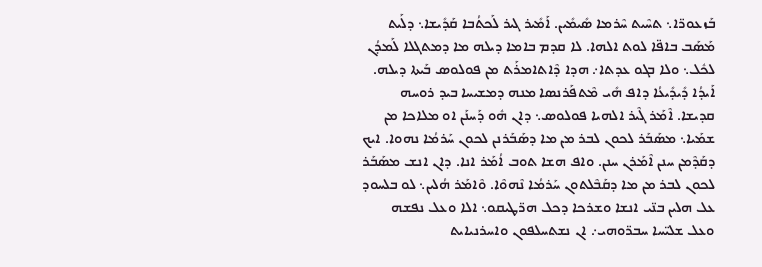ܒܰܙܥܘܖ̈ܐ܆ ܬܚܶܝܬ ܚܶܪܡܐ ܣܺܝܡܺܝܢ. ܐܰܡܺܝܪ ܓܝܪ ܠܰܟܬܳܒܐ ܩܰܕܺܝܫܐ܆ ܕܠܰܝܬ ܡܰܣܰܒ ܒܐܦ̈ܐ ܠܘܬ ܐܠܗܐ. ܠܐ ܩܕܡ ܒܐܡܐ ܕܝܠܗ ܡܐ ܕܡܬܓܠܐ ܠܰܡܕܳܢ ܠܟܽܠ܆ ܘܠܐ ܒܓܘ ܥܕܬܐ܇ ܗܕܐ ܕܶܐܬܐܡܪܰܬ ܡܢ ܦܘܠܘܣ ܒܰܝܬܐ ܕܝܠܗ. ܐܰܝܕܳܐ ܕܺܝܕܺܝܥܳܐ ܕܐܦ ܗܺܝ ܡܶܬܦܰܪܢܣܐ ܡܢܗ ܕܡܫܝܚܐ ܒܝܕ ܪܘܚܗ ܩܕܝܫܐ. ܐܶܡܰܪ ܓܶܝܪ ܐܠܗܝܐ ܦܘܠܘܣ܆ ܕܐܢ ܗܽܘ ܕܰܚܢܰܢ ܐܘ ܡܠܐܟܐ ܡܢ ܫܡܰܝܐ܆ ܡܣܰܒܰܪ ܠܟܘܢ ܠܒܪ ܡܢ ܡܐ ܕܣܰܒܰܪܢܢ ܠܟܘܢ ܚܰܪܡܳܐ ܢܗܘܐ. ܐܝܟ ܕܩܰܕܶܡܢ ܚܢܢ ܐܶܡܰܪܢ ܚܢܢ. ܘܐܦ ܗܫܐ ܬܘܒ ܐܳܡܰܪ ܐܢܐ. ܕܐܢ ܐܢܫ ܡܣܰܒܰܪ ܠܟܘܢ ܠܒܪ ܡܢ ܡܐ ܕܩܰܒܶܠܬܘܢ ܚܰܪܡܳܐ ܢܶܗܘܶܐ. ܘܶܐܡܰܪ ܗܳܠܝܢ܆ ܠܘ ܒܠܚܘܕ ܥܠ ܗܠܝܢ ܒܢ̈ܝ ܐܢܫܐ ܘܫܪܟܐ ܕܟܠ ܗܖ̈ܛܝܩܘ܆ ܐܠܐ ܘܥܠ ܢܦܫܗ ܘܥܠ ܫܠܝ̈ܚܐ ܚܒܖ̈ܘܗܝ܇ ܐܢ ܢܫܬܚܠܦܘܢ ܘܐܚܪܢܝܐܝܬ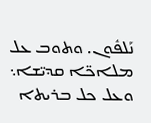ܢܰܠܦܽܘܢ. ܘܬܘܒ ܥܠ ܡܠܐܟ̈ܐ ܩܕܝ̈ܫܐ܆ ܘܥܠ ܟܠ ܒܪܝܬܐ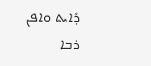ܕܺܐܝܬ ܘܐܦܢ ܪܒܐ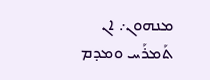ܡܢܗܘܢ܇ ܐܢ ܬܰܡܪܰܚ ܘܡܕܡ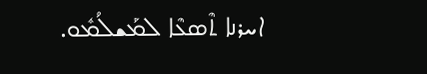ܐܚܪܢܐ ܬܶܣܥܶܐ ܠܡܰܫܠܳܡܽܘ.